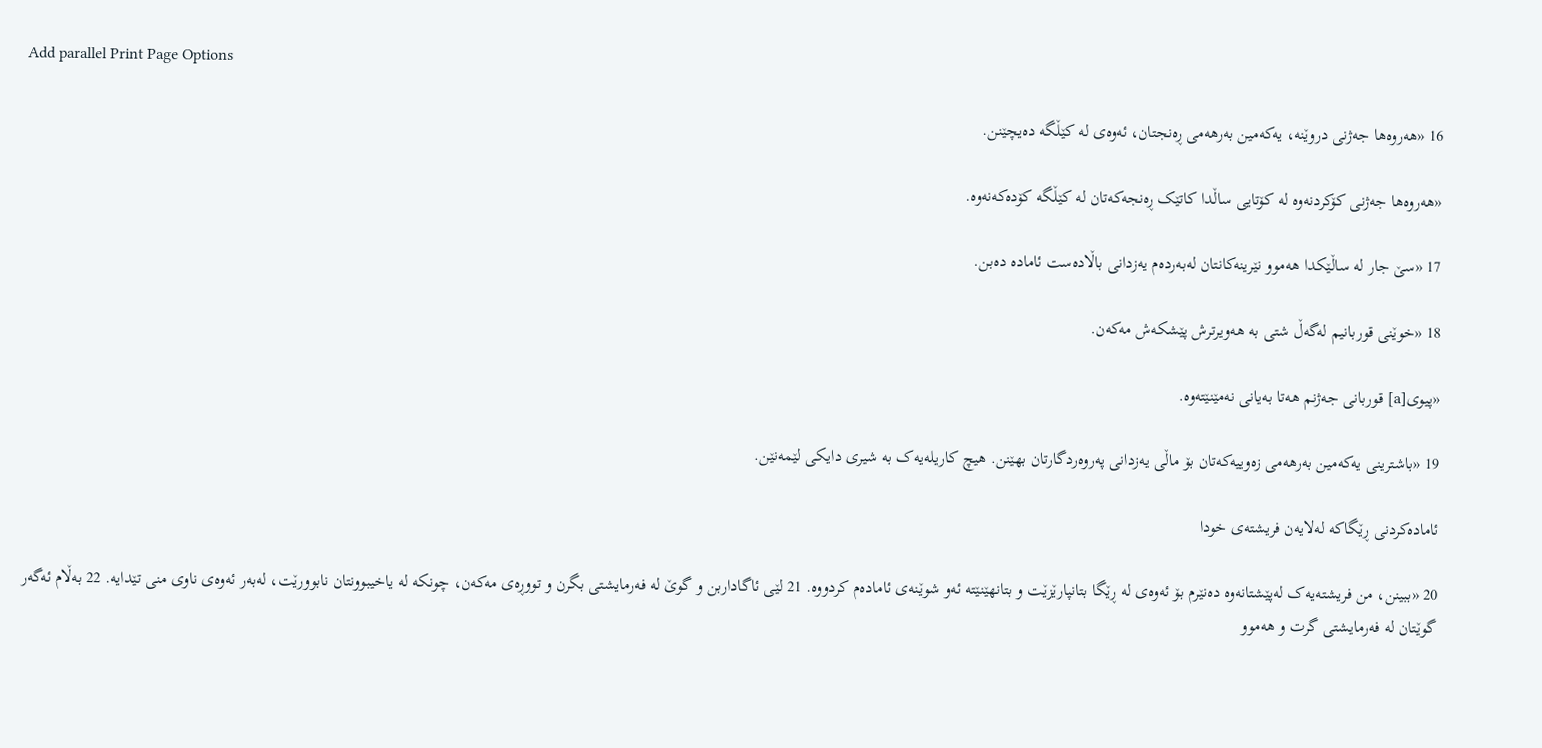Add parallel Print Page Options

16 «هەروەها جەژنی دروێنە، یەکەمین بەرهەمی ڕەنجتان، ئەوەی لە کێڵگە دەیچێنن.

«هەروەها جەژنی کۆکردنەوە لە کۆتایی ساڵدا کاتێک ڕەنجەکەتان لە کێڵگە کۆدەکەنەوە.

17 «سێ جار لە ساڵێکدا هەموو نێرینەکانتان لەبەردەم یەزدانی باڵادەست ئامادە دەبن.

18 «خوێنی قوربانیم لەگەڵ شتی بە هەویرترش پێشکەش مەکەن.

«پیوی[a] قوربانی جەژنم هەتا بەیانی نەمێنێتەوە.

19 «باشترینی یەکەمین بەرهەمی زەوییەکەتان بۆ ماڵی یەزدانی پەروەردگارتان بهێنن. هیچ کاریلەیەک بە شیری دایکی لێمەنێن.

ئامادەکردنی ڕێگاکە لەلایەن فریشتەی خودا

20 «ببینن، من فریشتەیەک لەپێشتانەوە دەنێرم بۆ ئەوەی لە ڕێگا بتانپارێزێت و بتانهێنێتە ئەو شوێنەی ئامادەم کردووە. 21 لێی ئاگاداربن و گوێ لە فەرمایشتی بگرن و تووڕەی مەکەن، چونکە لە یاخیبوونتان نابوورێت، لەبەر ئەوەی ناوی منی تێدایە. 22 بەڵام ئەگەر گوێتان لە فەرمایشتی گرت و هەموو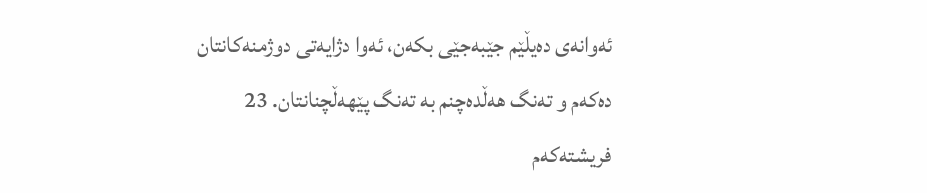ئەوانەی دەیڵێم جێبەجێی بکەن، ئەوا دژایەتی دوژمنەکانتان دەکەم و تەنگ هەڵدەچنم بە تەنگ پێهەڵچنانتان. 23 فریشتەکەم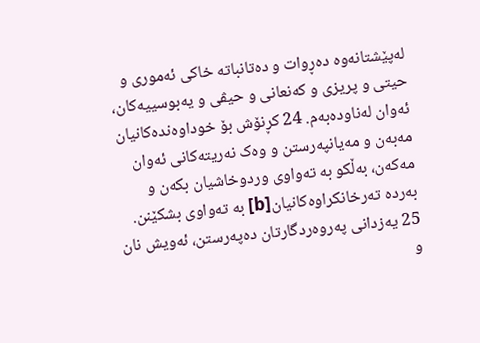لەپێشتانەوە دەڕوات و دەتانباتە خاکی ئەموری و حیتی و پریزی و کەنعانی و حیڤی و یەبوسییەکان، ئەوان لەناودەبەم. 24 کڕنۆش بۆ خوداوەندەکانیان مەبەن و مەیانپەرستن و وەک نەریتەکانی ئەوان مەکەن، بەڵکو بە تەواوی وردوخاشیان بکەن و بەردە تەرخانکراوەکانیان[b] بە تەواوی بشکێنن. 25 یەزدانی پەروەردگارتان دەپەرستن، ئەویش نان و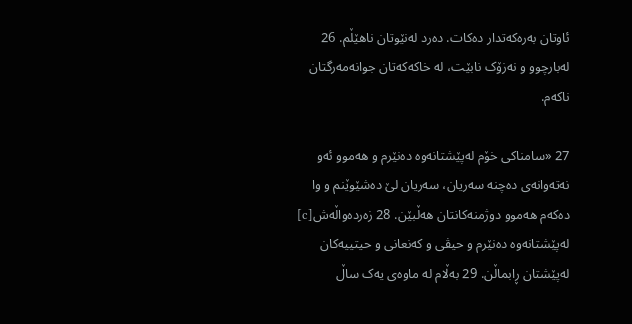ئاوتان بەرەکەتدار دەکات. دەرد لەنێوتان ناهێڵم. 26 لەبارچوو و نەزۆک نابێت، لە خاکەکەتان جوانەمەرگتان ناکەم.

27 «سامناکی خۆم لەپێشتانەوە دەنێرم و هەموو ئەو نەتەوانەی دەچنە سەریان، سەریان لێ دەشێوێنم و وا دەکەم هەموو دوژمنەکانتان هەڵبێن. 28 زەردەواڵەش[c] لەپێشتانەوە دەنێرم و حیڤی و کەنعانی و حیتییەکان لەپێشتان ڕابماڵن. 29 بەڵام لە ماوەی یەک ساڵ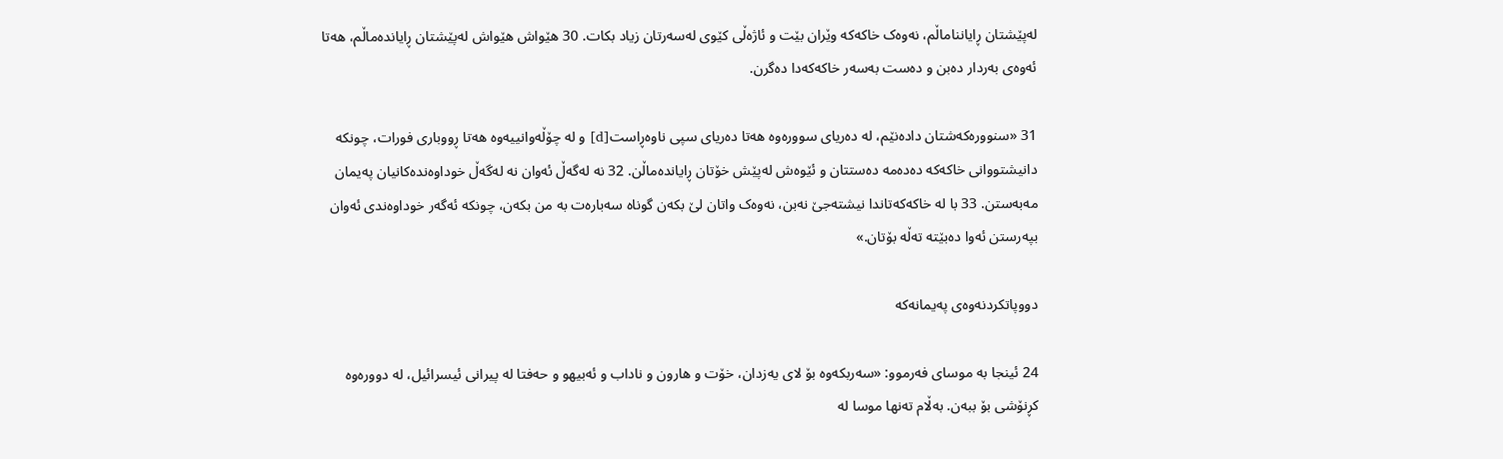لەپێشتان ڕایانناماڵم، نەوەک خاکەکە وێران بێت و ئاژەڵی کێوی لەسەرتان زیاد بکات. 30 هێواش هێواش لەپێشتان ڕایاندەماڵم، هەتا ئەوەی بەردار دەبن و دەست بەسەر خاکەکەدا دەگرن.

31 «سنوورەکەشتان دادەنێم، لە دەریای سوورەوە هەتا دەریای سپی ناوەڕاست[d] و لە چۆڵەوانییەوە هەتا ڕووباری فورات، چونکە دانیشتووانی خاکەکە دەدەمە دەستتان و ئێوەش لەپێش خۆتان ڕایاندەماڵن. 32 نە لەگەڵ ئەوان نە لەگەڵ خوداوەندەکانیان پەیمان مەبەستن. 33 با لە خاکەکەتاندا نیشتەجێ نەبن، نەوەک واتان لێ بکەن گوناه سەبارەت بە من بکەن، چونکە ئەگەر خوداوەندی ئەوان بپەرستن ئەوا دەبێتە تەڵە بۆتان.»

دووپاتکردنەوەی پەیمانەکە

24 ئینجا بە موسای فەرموو: «سەربکەوە بۆ لای یەزدان، خۆت و هارون و ناداب و ئەبیهو و حەفتا لە پیرانی ئیسرائیل، لە دوورەوە کڕنۆشی بۆ ببەن. بەڵام تەنها موسا لە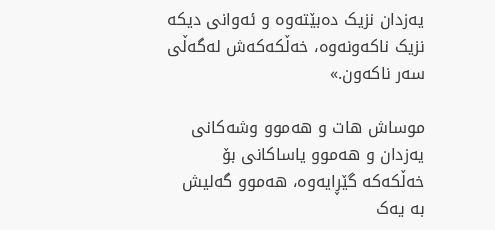یەزدان نزیک دەبێتەوە و ئەوانی دیکە نزیک ناکەونەوە، خەڵکەکەش لەگەڵی سەر ناکەون.»

موساش هات و هەموو وشەکانی یەزدان و هەموو یاساکانی بۆ خەڵکەکە گێڕایەوە، هەموو گەلیش بە یەک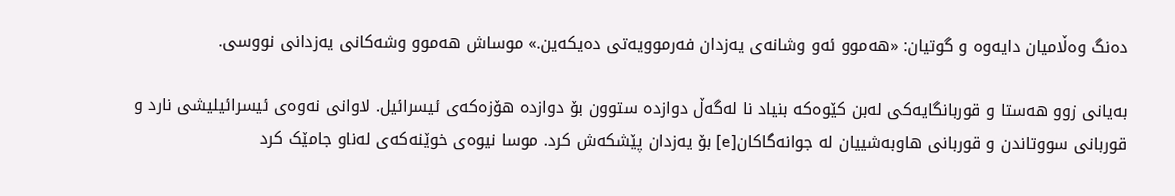دەنگ وەڵامیان دایەوە و گوتیان: «هەموو ئەو وشانەی یەزدان فەرموویەتی دەیکەین.» موساش هەموو وشەکانی یەزدانی نووسی.

بەیانی زوو هەستا و قوربانگایەکی لەبن کێوەکە بنیاد نا لەگەڵ دوازدە ستوون بۆ دوازدە هۆزەکەی ئیسرائیل. لاوانی نەوەی ئیسرائیلیشی نارد و قوربانی سووتاندن و قوربانی هاوبەشییان لە جوانەگاکان[e] بۆ یەزدان پێشکەش کرد. موسا نیوەی خوێنەکەی لەناو جامێک کرد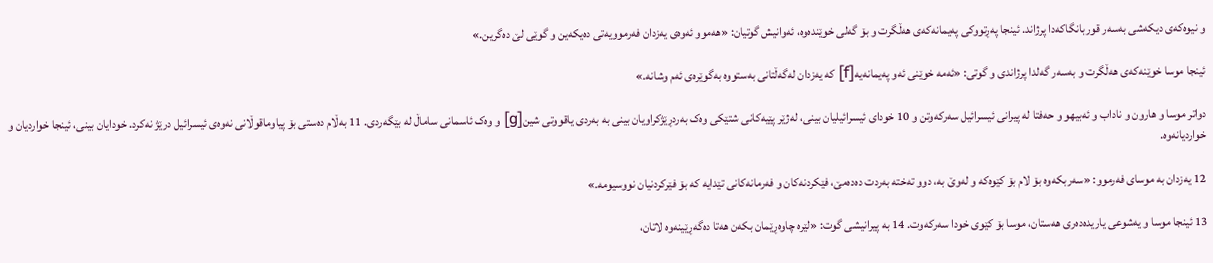و نیوەکەی دیکەشی بەسەر قوربانگاکەدا پرژاند. ئینجا پەڕتووکی پەیمانەکەی هەڵگرت و بۆ گەلی خوێندەوە، ئەوانیش گوتیان: «هەموو ئەوەی یەزدان فەرموویەتی دەیکەین و گوێی لێ دەگرین.»

ئینجا موسا خوێنەکەی هەڵگرت و بەسەر گەلدا پرژاندی و گوتی: «ئەمە خوێنی ئەو پەیمانەیە[f] کە یەزدان لەگەڵتانی بەستووە بەگوێرەی ئەم وشانە.»

دواتر موسا و هارون و ناداب و ئەبیهو و حەفتا لە پیرانی ئیسرائیل سەرکەوتن و 10 خودای ئیسرائیلیان بینی، لەژێر پێیەکانی شتێکی وەک بەردڕێژکراویان بینی بە بەردی یاقووتی شین[g] و وەک ئاسمانی ساماڵ لە بێگەردی. 11 بەڵام دەستی بۆ پیاوماقوڵانی نەوەی ئیسرائیل درێژ نەکرد. خودایان بینی، ئینجا خواردیان و خواردیانەوە.

12 یەزدان بە موسای فەرموو: «سەربکەوە بۆ لام بۆ کێوەکە و لەوێ بە، دوو تەختە بەردت دەدەمێ، فێکردنەکان و فەرمانەکانی تێدایە کە بۆ فێرکردنیان نووسیومە.»

13 ئینجا موسا و یەشوعی یاریدەدەری هەستان، موسا بۆ کێوی خودا سەرکەوت. 14 بە پیرانیشی گوت: «لێرە چاوەڕێمان بکەن هەتا دەگەڕێینەوە لاتان،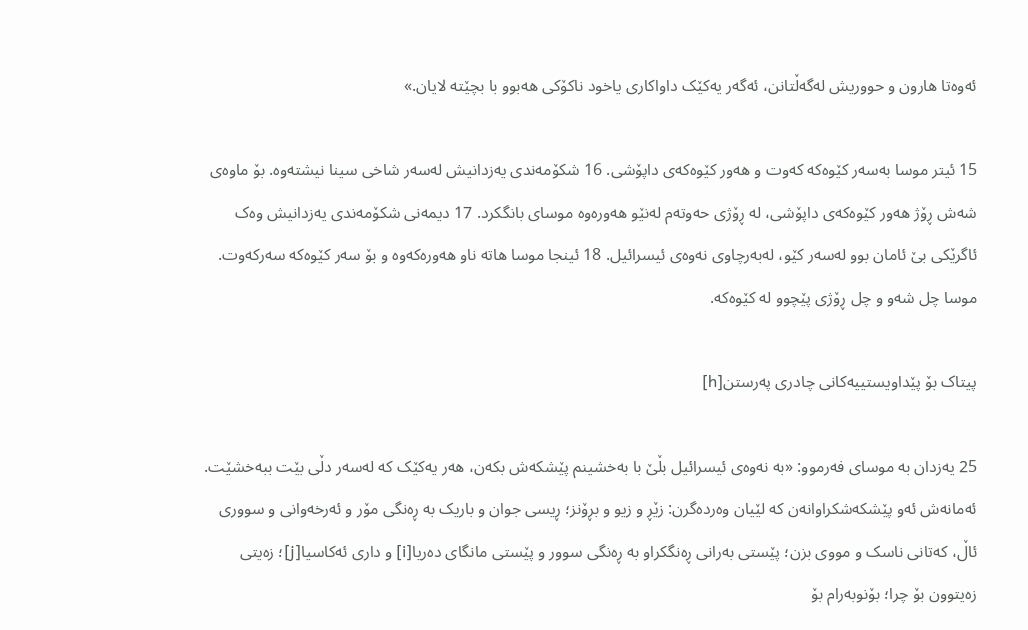ئەوەتا هارون و حووریش لەگەڵتانن، ئەگەر یەکێک داواکاری یاخود ناکۆکی هەبوو با بچێتە لایان.»

15 ئیتر موسا بەسەر کێوەکە کەوت و هەور کێوەکەی داپۆشی. 16 شکۆمەندی یەزدانیش لەسەر شاخی سینا نیشتەوە. بۆ ماوەی شەش ڕۆژ هەور کێوەکەی داپۆشی، لە ڕۆژی حەوتەم لەنێو هەورەوە موسای بانگکرد. 17 دیمەنی شکۆمەندی یەزدانیش وەک ئاگرێکی بێ ئامان بوو لەسەر کێو، لەبەرچاوی نەوەی ئیسرائیل. 18 ئینجا موسا هاتە ناو هەورەکەوە و بۆ سەر کێوەکە سەرکەوت. موسا چل شەو و چل ڕۆژی پێچوو لە کێوەکە.

پیتاک بۆ پێداویستییەکانی چادری پەرستن[h]

25 یەزدان بە موسای فەرموو: «بە نەوەی ئیسرائیل بڵێ با بەخشینم پێشکەش بکەن، هەر یەکێک کە لەسەر دڵی بێت ببەخشێت. ئەمانەش ئەو پێشکەشکراوانەن کە لێیان وەردەگرن: زێڕ و زیو و بڕۆنز؛ ڕیسی جوان و باریک بە ڕەنگی مۆر و ئەرخەوانی و سووری ئاڵ، کەتانی ناسک و مووی بزن؛ پێستی بەرانی ڕەنگکراو بە ڕەنگی سوور و پێستی مانگای دەریا[i] و داری ئەکاسیا[j]؛ زەیتی زەیتوون بۆ چرا؛ بۆنوبەرام بۆ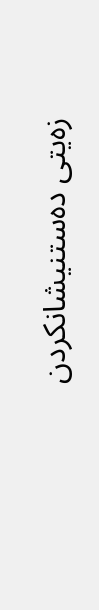زەیتی دەستنیشانکردن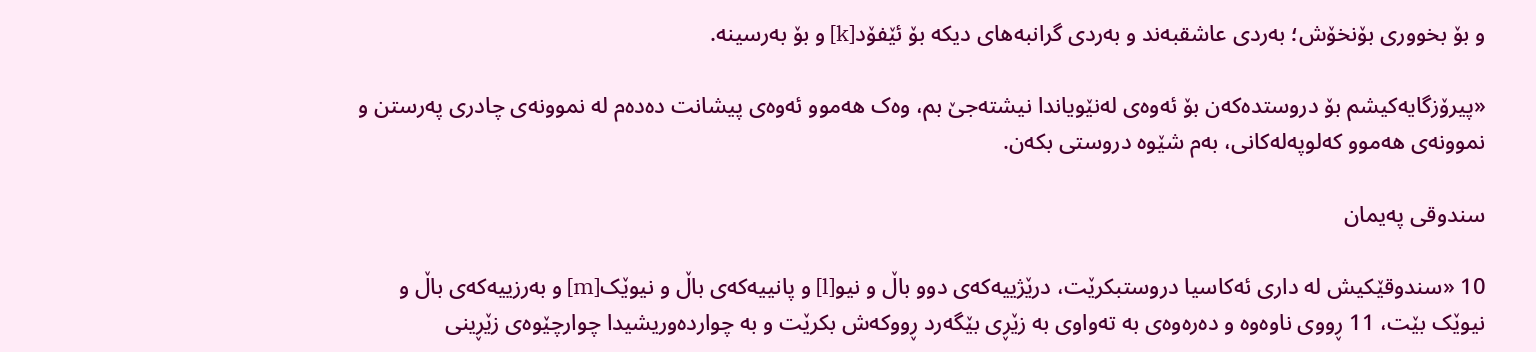و بۆ بخووری بۆنخۆش؛ بەردی عاشقبەند و بەردی گرانبەهای دیکە بۆ ئێفۆد[k] و بۆ بەرسینە.

«پیرۆزگایەکیشم بۆ دروستدەکەن بۆ ئەوەی لەنێویاندا نیشتەجێ بم، وەک هەموو ئەوەی پیشانت دەدەم لە نموونەی چادری پەرستن و نموونەی هەموو کەلوپەلەکانی، بەم شێوە دروستی بکەن.

سندوقی پەیمان

10 «سندوقێکیش لە داری ئەکاسیا دروستبکرێت، درێژییەکەی دوو باڵ و نیو[l] و پانییەکەی باڵ و نیوێک[m] و بەرزییەکەی باڵ و نیوێک بێت، 11 ڕووی ناوەوە و دەرەوەی بە تەواوی بە زێڕی بێگەرد ڕووکەش بکرێت و بە چواردەوریشیدا چوارچێوەی زێڕینی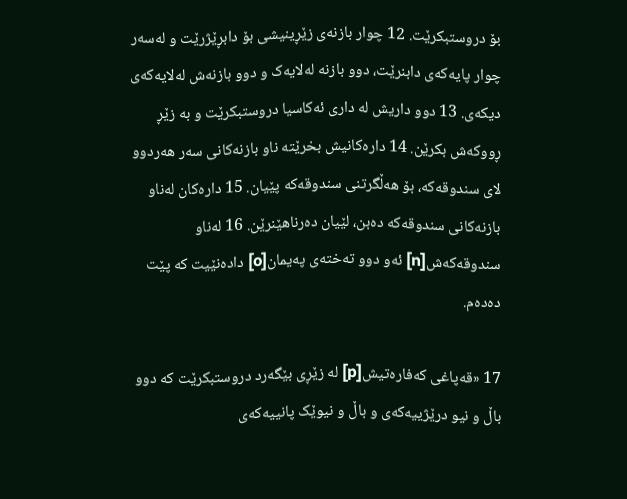بۆ دروستبکرێت. 12 چوار بازنەی زێڕینیشی بۆ دابڕێژرێت و لەسەر چوار پایەکەی دابنرێت، دوو بازنە لەلایەک و دوو بازنەش لەلایەکەی دیکەی. 13 دوو داریش لە داری ئەکاسیا دروستبکرێت و بە زێڕ ڕووکەش بکرێن. 14 دارەکانیش بخرێتە ناو بازنەکانی سەر هەردوو لای سندوقەکە، بۆ هەڵگرتنی سندوقەکە پێیان. 15 دارەکان لەناو بازنەکانی سندوقەکە دەبن، لێیان دەرناهێنرێن. 16 لەناو سندوقەکەش[n] ئەو دوو تەختەی پەیمان[o] دادەنێیت کە پێت دەدەم.

17 «قەپاغی کەفارەتیش[p] لە زێڕی بێگەرد دروستبکرێت کە دوو باڵ و نیو درێژییەکەی و باڵ و نیوێک پانییەکەی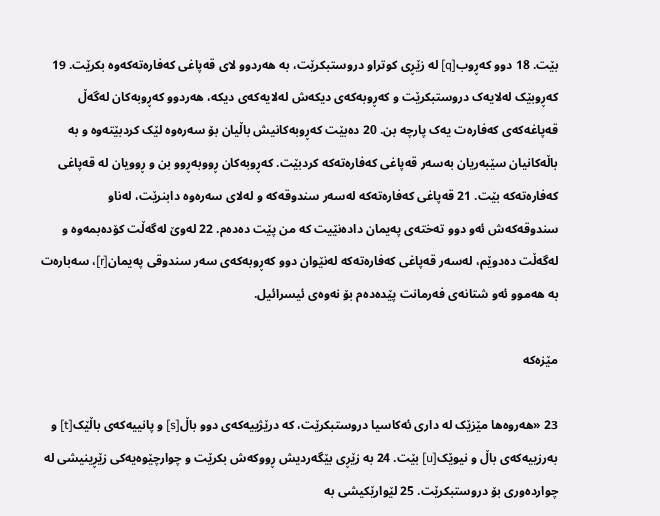بێت. 18 دوو کەڕوب[q] لە زێڕی کوتراو دروستبکرێت، بە هەردوو لای قەپاغی کەفارەتەکەوە بکرێت. 19 کەڕوبێک لەلایەک دروستبکرێت و کەڕوبەکەی دیکەش لەلایەکەی دیکە، هەردوو کەڕوبەکان لەگەڵ قەپاغەکەی کەفارەت یەک پارچە بن. 20 دەبێت کەڕوبەکانیش باڵیان بۆ سەرەوە لێک کردبێتەوە و بە باڵەکانیان سێبەریان بەسەر قەپاغی کەفارەتەکە کردبێت. کەڕوبەکان ڕووبەڕوو بن و ڕوویان لە قەپاغی کەفارەتەکە بێت. 21 قەپاغی کەفارەتەکە لەسەر سندوقەکە و لەلای سەرەوە دابنرێت، لەناو سندوقەکەش ئەو دوو تەختەی پەیمان دادەنێیت کە من پێت دەدەم. 22 لەوێ لەگەڵت کۆدەبمەوە و لەگەڵت دەدوێم، لەسەر قەپاغی کەفارەتەکە لەنێوان دوو کەڕوبەکەی سەر سندوقی پەیمان[r]، سەبارەت بە هەموو ئەو شتانەی فەرمانت پێدەدەم بۆ نەوەی ئیسرائیل.

مێزەکە

23 «هەروەها مێزێک لە داری ئەکاسیا دروستبکرێت، کە درێژییەکەی دوو باڵ[s] و پانییەکەی باڵێک[t] و بەرزییەکەی باڵ و نیوێک[u] بێت. 24 بە زێڕی بێگەردیش ڕووکەش بکرێت و چوارچێوەیەکی زێڕینیشی لە چواردەوری بۆ دروستبکرێت. 25 لێوارێکیشی بە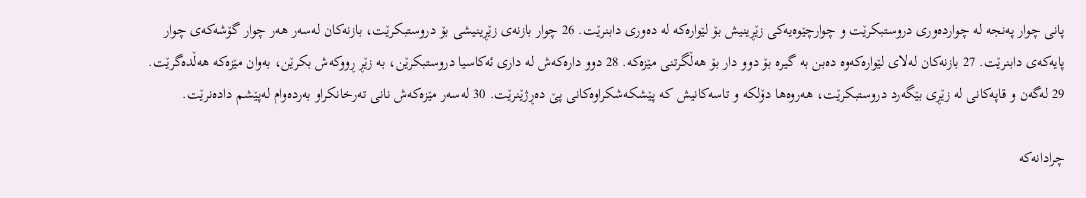پانی چوار پەنجە لە چواردەوری دروستبکرێت و چوارچێوەیەکی زێڕینیش بۆ لێوارەکە لە دەوری دابنرێت. 26 چوار بازنەی زێڕینیشی بۆ دروستبکرێت، بازنەکان لەسەر هەر چوار گۆشەکەی چوار پایەکەی دابنرێت. 27 بازنەکان لەلای لێوارەکەوە دەبن بە گیرە بۆ دوو دار بۆ هەڵگرتنی مێزەکە. 28 دوو دارەکەش لە داری ئەکاسیا دروستبکرێن، بە زێڕ ڕووکەش بکرێن، بەوان مێزەکە هەڵدەگرێت. 29 لەگەن و قاپەکانی لە زێڕی بێگەرد دروستبکرێت، هەروەها دۆلکە و تاسەکانیش کە پێشکەشکراوەکانی پێ دەڕژێنرێت. 30 لەسەر مێزەکەش نانی تەرخانکراو بەردەوام لەپێشم دادەنرێت.

چرادانەکە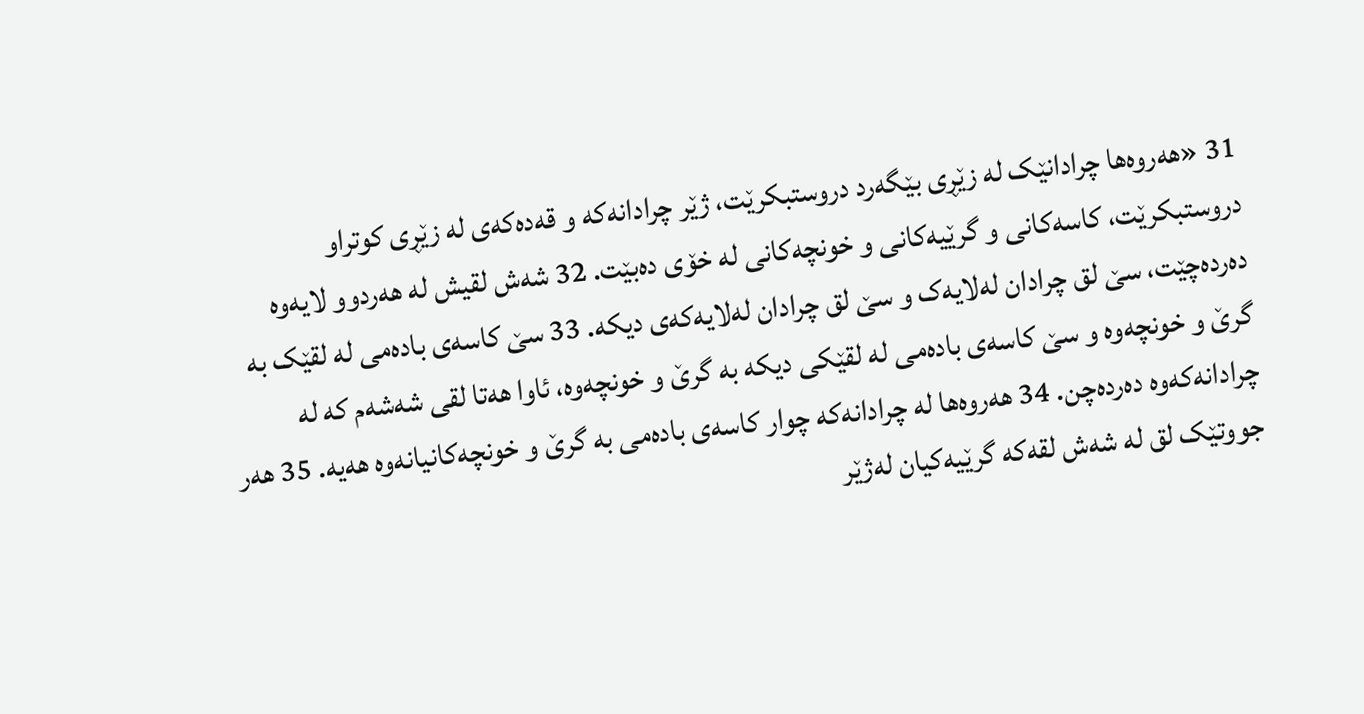31 «هەروەها چرادانێک لە زێڕی بێگەرد دروستبکرێت، ژێر چرادانەکە و قەدەکەی لە زێڕی کوتراو دروستبکرێت، کاسەکانی و گرێیەکانی و خونچەکانی لە خۆی دەبێت. 32 شەش لقیش لە هەردوو لایەوە دەردەچێت، سێ لق چرادان لەلایەک و سێ لق چرادان لەلایەکەی دیکە. 33 سێ کاسەی بادەمی لە لقێک بە گرێ و خونچەوە و سێ کاسەی بادەمی لە لقێکی دیکە بە گرێ و خونچەوە، ئاوا هەتا لقی شەشەم کە لە چرادانەکەوە دەردەچن. 34 هەروەها لە چرادانەکە چوار کاسەی بادەمی بە گرێ و خونچەکانیانەوە هەیە. 35 هەر جووتێک لق لە شەش لقەکە گرێیەکیان لەژێر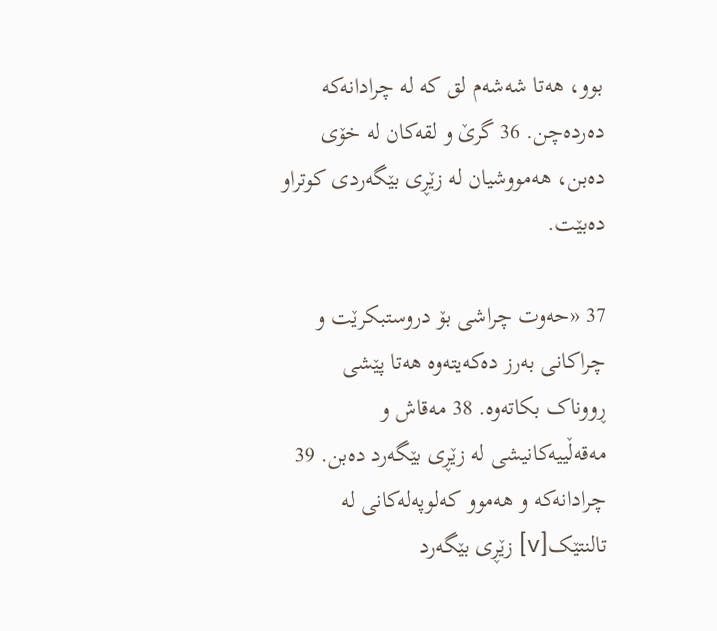بوو، هەتا شەشەم لق کە لە چرادانەکە دەردەچن. 36 گرێ و لقەکان لە خۆی دەبن، هەمووشیان لە زێڕی بێگەردی کوتراو دەبێت.

37 «حەوت چراشی بۆ دروستبکرێت و چراکانی بەرز دەکەیتەوە هەتا پێشی ڕووناک بکاتەوە. 38 مەقاش و مەقەڵییەکانیشی لە زێڕی بێگەرد دەبن. 39 چرادانەکە و هەموو کەلوپەلەکانی لە تالنتێک[v] زێڕی بێگەرد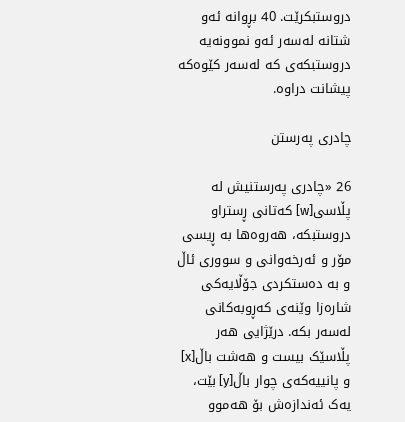دروستبکرێت. 40 بڕوانە ئەو شتانە لەسەر ئەو نموونەیە دروستبکەی کە لەسەر کێوەکە پیشانت دراوە.

چادری پەرستن

26 «چادری پەرستنیش لە پڵاسی[w] کەتانی ڕستراو دروستبکە، هەروەها بە ڕیسی مۆر و ئەرخەوانی و سووری ئاڵ و بە دەستکردی جۆڵایەکی شارەزا وێنەی کەڕوبەکانی لەسەر بکە. درێژایی هەر پڵاسێک بیست و هەشت باڵ[x] و پانییەکەی چوار باڵ[y] بێت، یەک ئەندازەش بۆ هەموو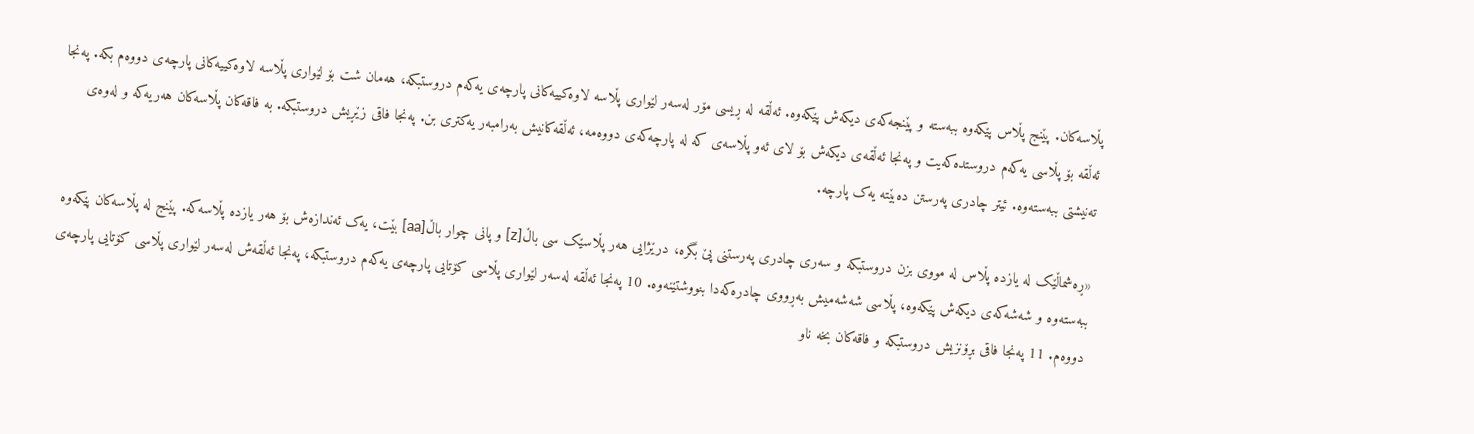پڵاسەکان. پێنج پڵاس پێکەوە ببەستە و پێنجەکەی دیکەش پێکەوە. ئەڵقە لە ڕیسی مۆر لەسەر لێواری پڵاسە لاوەکییەکانی پارچەی یەکەم دروستبکە، هەمان شت بۆ لێواری پڵاسە لاوەکییەکانی پارچەی دووەم بکە. پەنجا ئەڵقە بۆ پڵاسی یەکەم دروستدەکەیت و پەنجا ئەڵقەی دیکەش بۆ لای ئەو پڵاسەی کە لە پارچەکەی دووەمە، ئەڵقەکانیش بەرامبەر یەکتری بن. پەنجا فاقی زێڕیش دروستبکە. بە فاقەکان پڵاسەکان هەریەکە و لەوەی تەنیشتی ببەستەوە. ئیتر چادری پەرستن دەبێتە یەک پارچە.

«ڕەشماڵێک لە یازدە پڵاس لە مووی بزن دروستبکە و سەری چادری پەرستنی پێ بگرە، درێژایی هەر پڵاسێک سی باڵ[z] و پانی چوار باڵ[aa] بێت، یەک ئەندازەش بۆ هەر یازدە پڵاسەکە. پێنج لە پڵاسەکان پێکەوە ببەستەوە و شەشەکەی دیکەش پێکەوە، پڵاسی شەشەمیش بەڕووی چادرەکەدا بنووشتێنەوە. 10 پەنجا ئەڵقە لەسەر لێواری پڵاسی کۆتایی پارچەی یەکەم دروستبکە، پەنجا ئەڵقەش لەسەر لێواری پڵاسی کۆتایی پارچەی دووەم. 11 پەنجا فاقی بڕۆنزیش دروستبکە و فاقەکان بخە ناو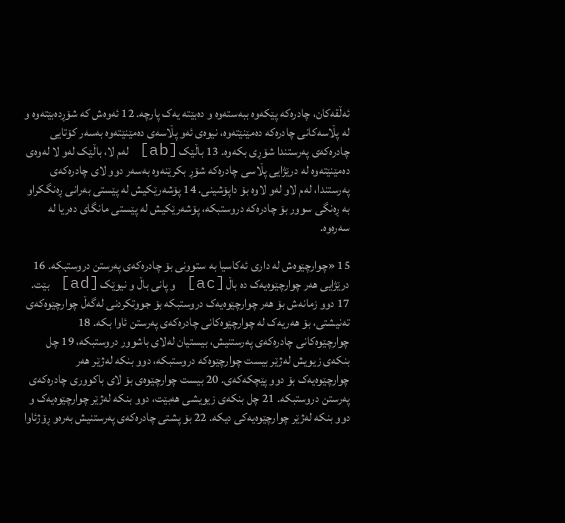ئەڵقەکان، چادرەکە پێکەوە ببەستەوە و دەبێتە یەک پارچە. 12 ئەوەش کە شۆڕدەبێتەوە و لە پڵاسەکانی چادرەکە دەمێنێتەوە، نیوەی ئەو پڵاسەی دەمێنێتەوە بەسەر کۆتایی چادرەکەی پەرستندا شۆڕی بکەوە. 13 باڵێک[ab] لەم لا، باڵێک لەو لا لەوەی دەمێنێتەوە لە درێژایی پڵاسی چادرەکە شۆڕ بکرێنەوە بەسەر دوو لای چادرەکەی پەرستندا، لەم لاو لەو لاوە بۆ داپۆشینی. 14 پۆشەرێکیش لە پێستی بەرانی ڕەنگکراو بە ڕەنگی سوور بۆ چادرەکە دروستبکە، پۆشەرێکیش لە پێستی مانگای دەریا لە سەرەوە.

15 «چوارچێوەش لە داری ئەکاسیا بە ستوونی بۆ چادرەکەی پەرستن دروستبکە. 16 درێژایی هەر چوارچێوەیەک دە باڵ[ac] و پانی باڵ و نیوێک[ad] بێت. 17 دوو زمانەش بۆ هەر چوارچێوەیەک دروستبکە بۆ جووتکردنی لەگەڵ چوارچێوەکەی تەنیشتی، بۆ هەریەک لە چوارچێوەکانی چادرەکەی پەرستن ئاوا بکە. 18 چوارچێوەکانی چادرەکەی پەرستنیش، بیستیان لەلای باشوور دروستبکە، 19 چل بنکەی زیویش لەژێر بیست چوارچێوەکە دروستبکە، دوو بنکە لەژێر هەر چوارچێوەیەک بۆ دوو پێچکەکەی. 20 بیست چوارچێوەی بۆ لای باکووری چادرەکەی پەرستن دروستبکە. 21 چل بنکەی زیویشی هەبێت، دوو بنکە لەژێر چوارچێوەیەک و دوو بنکە لەژێر چوارچێوەیەکی دیکە. 22 بۆ پشتی چادرەکەی پەرستنیش بەرەو ڕۆژئاوا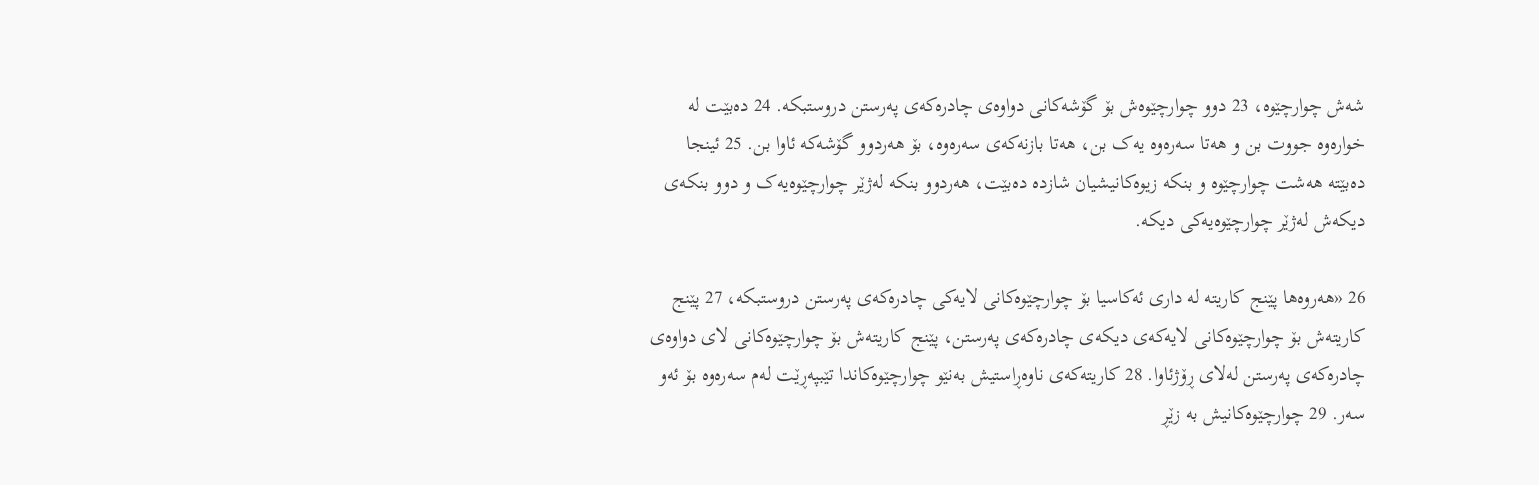شەش چوارچێوە، 23 دوو چوارچێوەش بۆ گۆشەکانی دواوەی چادرەکەی پەرستن دروستبکە. 24 دەبێت لە خوارەوە جووت بن و هەتا سەرەوە یەک بن، هەتا بازنەکەی سەرەوە، بۆ هەردوو گۆشەکە ئاوا بن. 25 ئینجا دەبێتە هەشت چوارچێوە و بنکە زیوەکانیشیان شازدە دەبێت، هەردوو بنکە لەژێر چوارچێوەیەک و دوو بنکەی دیکەش لەژێر چوارچێوەیەکی دیکە.

26 «هەروەها پێنج کاریتە لە داری ئەکاسیا بۆ چوارچێوەکانی لایەکی چادرەکەی پەرستن دروستبکە، 27 پێنج کاریتەش بۆ چوارچێوەکانی لایەکەی دیکەی چادرەکەی پەرستن، پێنج کاریتەش بۆ چوارچێوەکانی لای دواوەی چادرەکەی پەرستن لەلای ڕۆژئاوا. 28 کاریتەکەی ناوەڕاستیش بەنێو چوارچێوەکاندا تێبپەڕێت لەم سەرەوە بۆ ئەو سەر. 29 چوارچێوەکانیش بە زێڕ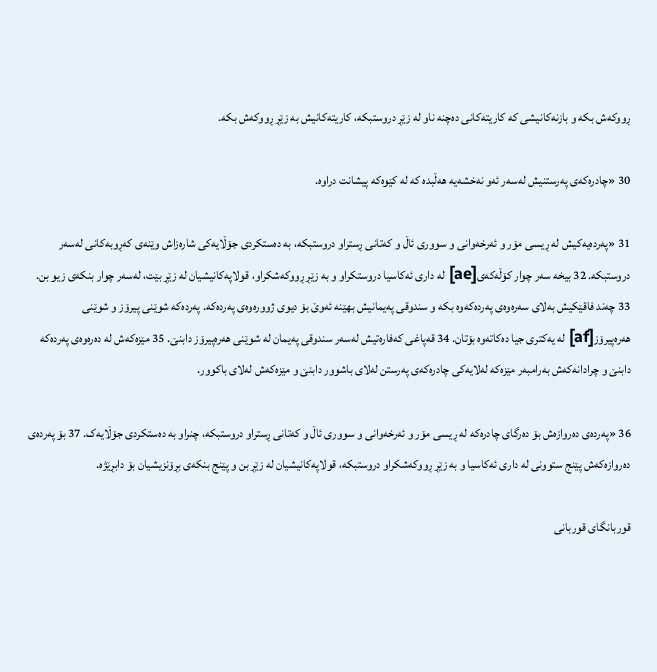ڕووکەش بکە و بازنەکانیشی کە کاریتەکانی دەچنە ناو لە زێڕ دروستبکە، کاریتەکانیش بە زێڕ ڕووکەش بکە.

30 «چادرەکەی پەرستنیش لەسەر ئەو نەخشەیە هەڵبدە کە لە کێوەکە پیشانت دراوە.

31 «پەردەیەکیش لە ڕیسی مۆر و ئەرخەوانی و سووری ئاڵ و کەتانی ڕستراو دروستبکە، بە دەستکردی جۆڵایەکی شارەزاش وێنەی کەڕوبەکانی لەسەر دروستبکە. 32 بیخە سەر چوار کۆڵەکەی[ae] لە داری ئەکاسیا دروستکراو و بە زێڕ ڕووکەشکراو، قولاپەکانیشیان لە زێڕ بێت، لەسەر چوار بنکەی زیو بن. 33 چەند فاقێکیش بەلای سەرەوەی پەردەکەوە بکە و سندوقی پەیمانیش بهێنە ئەوێ بۆ دیوی ژوورەوەی پەردەکە. پەردەکە شوێنی پیرۆز و شوێنی هەرەپیرۆز[af] لە یەکتری جیا دەکاتەوە بۆتان. 34 قەپاغی کەفارەتیش لەسەر سندوقی پەیمان لە شوێنی هەرەپیرۆز دابنێ. 35 مێزەکەش لە دەرەوەی پەردەکە دابنێ و چرادانەکەش بەرامبەر مێزەکە لەلایەکی چادرەکەی پەرستن لەلای باشوور دابنێ و مێزەکەش لەلای باکوور.

36 «پەردەی دەروازەش بۆ دەرگای چادرەکە لە ڕیسی مۆر و ئەرخەوانی و سووری ئاڵ و کەتانی ڕستراو دروستبکە، چنراو بە دەستکردی جۆڵایەک. 37 بۆ پەردەی دەروازەکەش پێنج ستوونی لە داری ئەکاسیا و بە زێڕ ڕووکەشکراو دروستبکە، قولاپەکانیشیان لە زێڕ بن و پێنج بنکەی بڕۆنزیشیان بۆ دابڕێژە.

قوربانگای قوربانی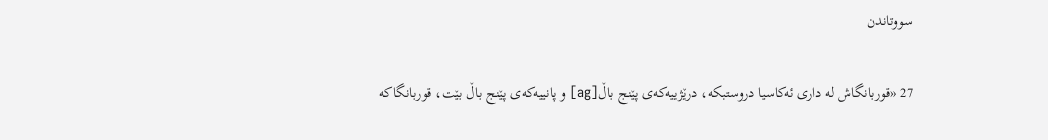سووتاندن

27 «قوربانگاش لە داری ئەکاسیا دروستبکە، درێژییەکەی پێنج باڵ[ag] و پانییەکەی پێنج باڵ بێت، قوربانگاکە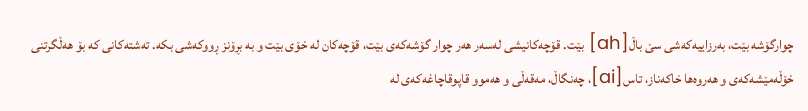چوارگۆشە بێت، بەرزاییەکەشی سێ باڵ[ah] بێت. قۆچەکانیشی لەسەر هەر چوار گۆشەکەی بێت، قۆچەکان لە خۆی بێت و بە بڕۆنز ڕووکەشی بکە. تەشتەکانی کە بۆ هەڵگرتنی خۆڵەمێشەکەی و هەروەها خاکەناز، تاس[ai]، چەنگاڵ، مەقەڵی و هەموو قاپوقاچاغەکەی لە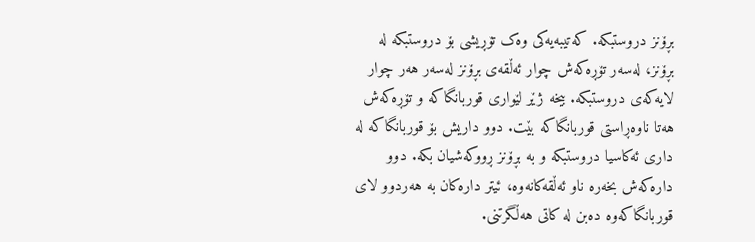بڕۆنز دروستبکە. کەتیبەیەکی وەک تۆڕیشی بۆ دروستبکە لە بڕۆنز، لەسەر تۆڕەکەش چوار ئەڵقەی بڕۆنز لەسەر هەر چوار لایەکەی دروستبکە. بیخە ژێر لێواری قوربانگاکە و تۆڕەکەش هەتا ناوەڕاستی قوربانگاکە بێت. دوو داریش بۆ قوربانگاکە لە داری ئەکاسیا دروستبکە و بە بڕۆنز ڕووکەشیان بکە. دوو دارەکەش بخەرە ناو ئەڵقەکانەوە، ئیتر دارەکان بە هەردوو لای قوربانگاکەوە دەبن لە کاتی هەڵگرتنی.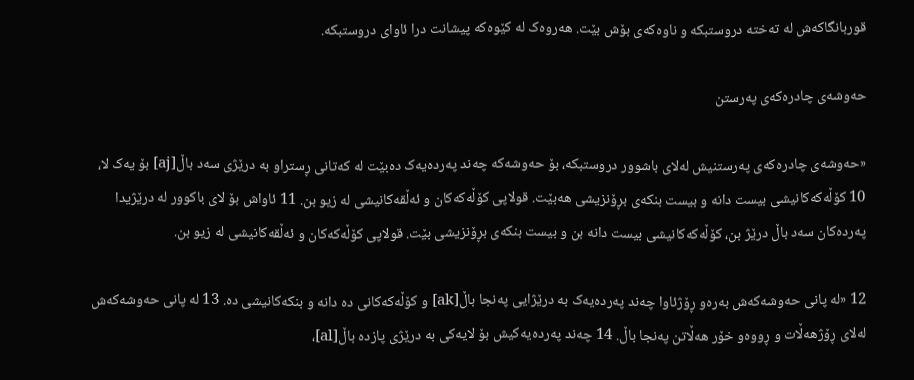قوربانگاکەش لە تەختە دروستبکە و ناوەکەی بۆش بێت. هەروەک لە کێوەکە پیشانت درا ئاوای دروستبکە.

حەوشەی چادرەکەی پەرستن

«حەوشەی چادرەکەی پەرستنیش لەلای باشوور دروستبکە، بۆ حەوشەکە چەند پەردەیەک دەبێت لە کەتانی ڕستراو بە درێژی سەد باڵ[aj] بۆ یەک لا، 10 کۆڵەکەکانیشی بیست دانە و بیست بنکەی بڕۆنزیشی هەبێت. قولاپی کۆڵەکەکان و ئەڵقەکانیشی لە زیو بن. 11 ئاواش بۆ لای باکوور لە درێژیدا پەردەکان سەد باڵ درێژ بن، کۆڵەکەکانیشی بیست دانە بن و بیست بنکەی بڕۆنزیشی بێت. قولاپی کۆڵەکەکان و ئەڵقەکانیشی لە زیو بن.

12 «لە پانی حەوشەکەش بەرەو ڕۆژئاوا چەند پەردەیەک بە درێژایی پەنجا باڵ[ak] و کۆڵەکەکانی دە دانە و بنکەکانیشی دە. 13 لە پانی حەوشەکەش لەلای ڕۆژهەڵات و ڕووەو خۆر هەڵاتن پەنجا باڵ. 14 چەند پەردەیەکیش بۆ لایەکی بە درێژی پازدە باڵ[al]،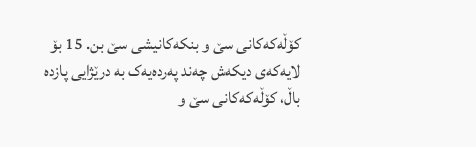کۆڵەکەکانی سێ و بنکەکانیشی سێ بن. 15 بۆ لایەکەی دیکەش چەند پەردەیەک بە درێژایی پازدە باڵ، کۆڵەکەکانی سێ و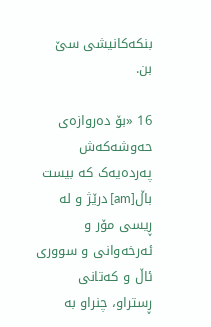بنکەکانیشی سێ بن.

16 «بۆ دەروازەی حەوشەکەش پەردەیەک کە بیست باڵ[am] درێژ و لە ڕیسی مۆر و ئەرخەوانی و سووری ئاڵ و کەتانی ڕستراو، چنراو بە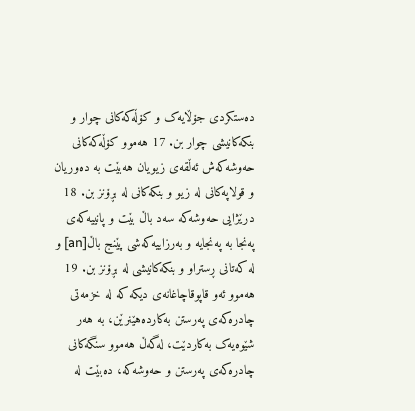دەستکردی جۆڵایەک و کۆڵەکەکانی چوار و بنکەکانیشی چوار بن. 17 هەموو کۆڵەکەکانی حەوشەکەش ئەڵقەی زیویان هەبێت بە دەوریان و قولاپەکانی لە زیو و بنکەکانی لە بڕۆنز بن. 18 درێژایی حەوشەکە سەد باڵ بێت و پانییەکەی پەنجا بە پەنجایە و بەرزاییەکەشی پێنج باڵ[an] و لە کەتانی ڕستراو و بنکەکانیشی لە بڕۆنز بن. 19 هەموو ئەو قاپوقاچاغانەی دیکە کە لە خزمەتی چادرەکەی پەرستن بەکاردەهێنرێن، بە هەر شێوەیەک بەکاردێت، لەگەڵ هەموو سنگەکانی چادرەکەی پەرستن و حەوشەکە، دەبێت لە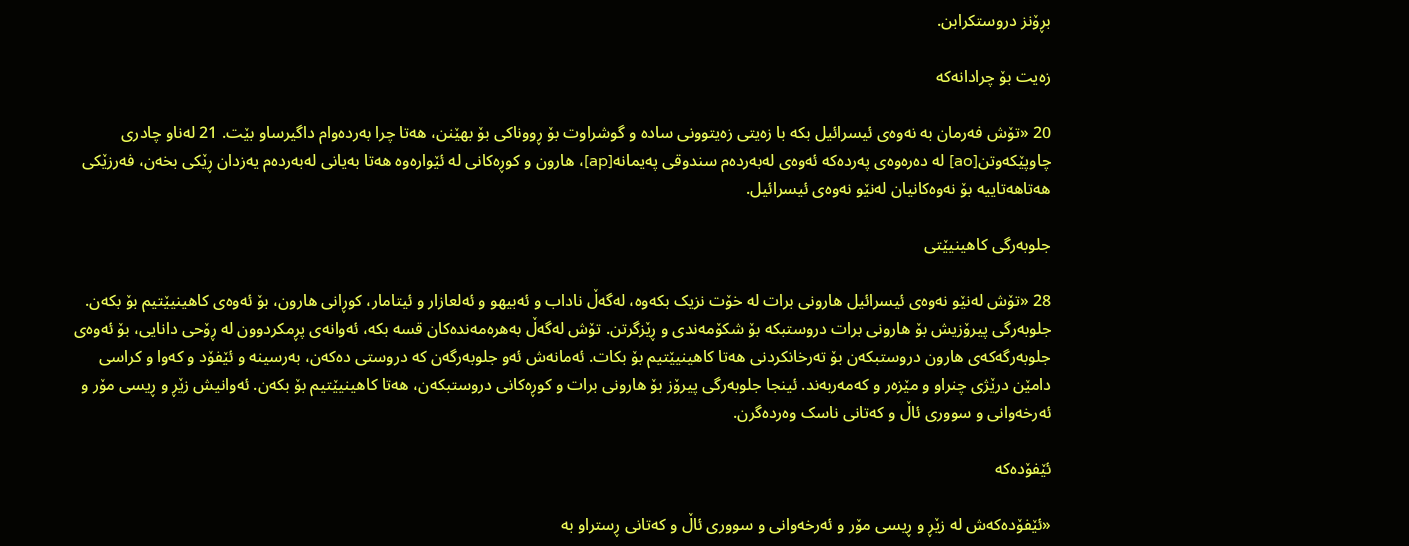بڕۆنز دروستکرابن.

زەیت بۆ چرادانەکە

20 «تۆش فەرمان بە نەوەی ئیسرائیل بکە با زەیتی زەیتوونی سادە و گوشراوت بۆ ڕووناکی بۆ بهێنن، هەتا چرا بەردەوام داگیرساو بێت. 21 لەناو چادری چاوپێکەوتن[ao] لە دەرەوەی پەردەکە ئەوەی لەبەردەم سندوقی پەیمانە[ap]، هارون و کوڕەکانی لە ئێوارەوە هەتا بەیانی لەبەردەم یەزدان ڕێکی بخەن، فەرزێکی هەتاهەتاییە بۆ نەوەکانیان لەنێو نەوەی ئیسرائیل.

جلوبەرگی کاهینیێتی

28 «تۆش لەنێو نەوەی ئیسرائیل هارونی برات لە خۆت نزیک بکەوە، لەگەڵ ناداب و ئەبیهو و ئەلعازار و ئیتامار، کوڕانی هارون، بۆ ئەوەی کاهینیێتیم بۆ بکەن. جلوبەرگی پیرۆزیش بۆ هارونی برات دروستبکە بۆ شکۆمەندی و ڕێزگرتن. تۆش لەگەڵ بەهرەمەندەکان قسە بکە، ئەوانەی پڕمکردوون لە ڕۆحی دانایی، بۆ ئەوەی جلوبەرگەکەی هارون دروستبکەن بۆ تەرخانکردنی هەتا کاهینیێتیم بۆ بکات. ئەمانەش ئەو جلوبەرگەن کە دروستی دەکەن، بەرسینە و ئێفۆد و کەوا و کراسی دامێن درێژی چنراو و مێزەر و کەمەربەند. ئینجا جلوبەرگی پیرۆز بۆ هارونی برات و کوڕەکانی دروستبکەن، هەتا کاهینیێتیم بۆ بکەن. ئەوانیش زێڕ و ڕیسی مۆر و ئەرخەوانی و سووری ئاڵ و کەتانی ناسک وەردەگرن.

ئێفۆدەکە

«ئێفۆدەکەش لە زێڕ و ڕیسی مۆر و ئەرخەوانی و سووری ئاڵ و کەتانی ڕستراو بە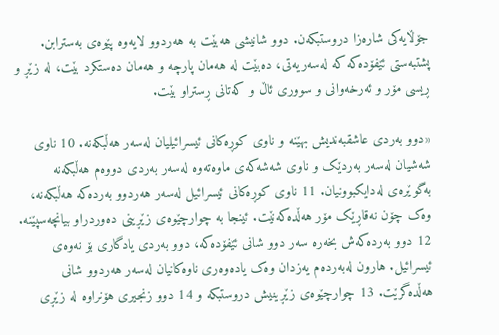جۆڵایەکی شارەزا دروستبکەن. دوو شانیشی هەبێت بە هەردوو لایەوە پێوەی بەسترابن. پشتبەستی ئێفۆدەکە کە لەسەریەتی، دەبێت لە هەمان پارچە و هەمان دەستکرد بێت، لە زێڕ و ڕیسی مۆر و ئەرخەوانی و سووری ئاڵ و کەتانی ڕستراو بێت.

«دوو بەردی عاشقبەندیش بهێنە و ناوی کوڕەکانی ئیسرائیلیان لەسەر هەڵبکەنە. 10 ناوی شەشیان لەسەر بەردێک و ناوی شەشەکەی ماوەتەوە لەسەر بەردی دووەم هەڵبکەنە بەگوێرەی لەدایکبوونیان. 11 ناوی کوڕەکانی ئیسرائیل لەسەر هەردوو بەردەکە هەڵبکەنە، وەک چۆن نەقاڕێک مۆر هەڵدەکەنێت. ئینجا بە چوارچێوەی زێڕینی دەوردراو بیانچەسپێنە. 12 دوو بەردەکەش بخەرە سەر دوو شانی ئێفۆدەکە، دوو بەردی یادگاری بۆ نەوەی ئیسرائیل. هارون لەبەردەم یەزدان وەک یادەوەری ناوەکانیان لەسەر هەردوو شانی هەڵدەگرێت. 13 چوارچێوەی زێڕینیش دروستبکە و 14 دوو زنجیری هۆنراوە لە زێڕی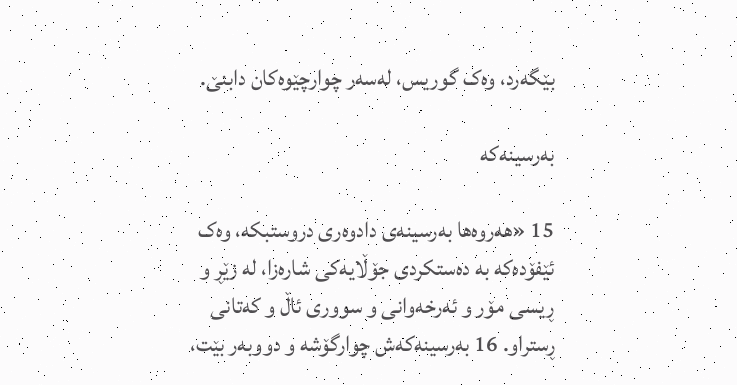بێگەرد، وەک گوریس، لەسەر چوارچێوەکان دابنێ.

بەرسینەکە

15 «هەروەها بەرسینەی دادوەری دروستبکە، وەک ئێفۆدەکە بە دەستکردی جۆڵایەکی شارەزا، لە زێڕ و ڕیسی مۆر و ئەرخەوانی و سووری ئاڵ و کەتانی ڕستراو. 16 بەرسینەکەش چوارگۆشە و دووبەر بێت،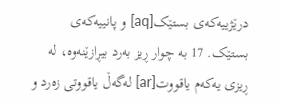درێژییەکەی بستێک[aq] و پانییەکەی بستێک. 17 بە چوار ڕیز بەرد بیڕازێنەوە، لە ڕیزی یەکەم یاقووت[ar] لەگەڵ یاقووتی زەرد و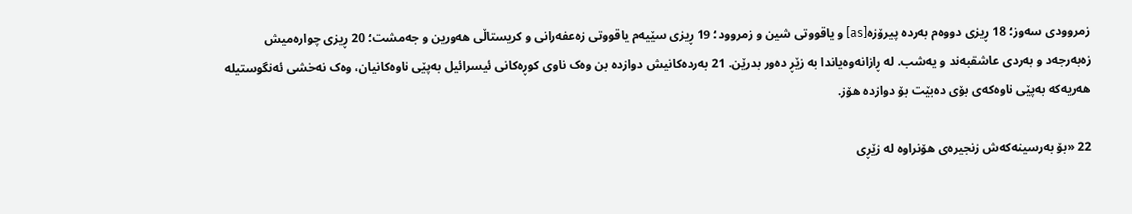زمروودی سەوز؛ 18 ڕیزی دووەم بەردە پیرۆزە[as] و یاقووتی شین و زمروود؛ 19 ڕیزی سێیەم یاقووتی زەعفەرانی و کریستاڵی هەورین و جەمشت؛ 20 ڕیزی چوارەمیش زەبەرجەد و بەردی عاشقبەند و یەشب. لە ڕازانەوەیاندا بە زێڕ دەور بدرێن. 21 بەردەکانیش دوازدە بن وەک ناوی کوڕەکانی ئیسرائیل بەپێی ناوەکانیان، وەک نەخشی ئەنگوستیلە هەریەکە بەپێی ناوەکەی بۆی دەبێت بۆ دوازدە هۆز.

22 «بۆ بەرسینەکەش زنجیرەی هۆنراوە لە زێڕی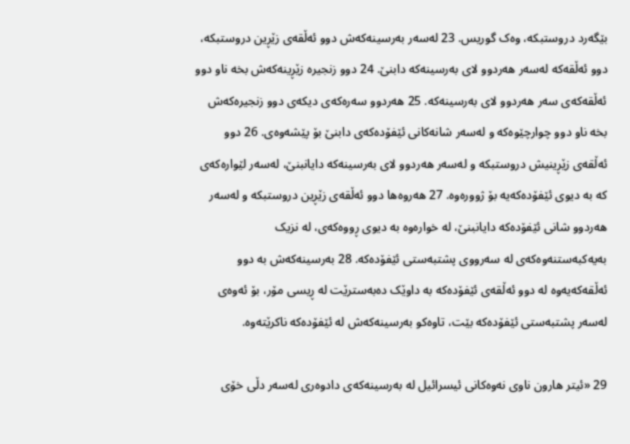بێگەرد دروستبکە، وەک گوریس. 23 لەسەر بەرسینەکەش دوو ئەڵقەی زێڕین دروستبکە، دوو ئەڵقەکە لەسەر هەردوو لای بەرسینەکە دابنێ. 24 دوو زنجیرە زێڕینەکەش بخە ناو دوو ئەڵقەکەی سەر هەردوو لای بەرسینەکە. 25 هەردوو سەرەکەی دیکەی دوو زنجیرەکەش بخە ناو دوو چوارچێوەکە و لەسەر شانەکانی ئێفۆدەکەی دابنێ بۆ پێشەوەی. 26 دوو ئەڵقەی زێڕینیش دروستبکە و لەسەر هەردوو لای بەرسینەکە دایانبنێ، لەسەر لێوارەکەی کە بە دیوی ئێفۆدەکەیە بۆ ژوورەوە. 27 هەروەها دوو ئەڵقەی زێڕین دروستبکە و لەسەر هەردوو شانی ئێفۆدەکە دایانبنێ، لە خوارەوە بە دیوی ڕووەکەی، لە نزیک بەیەکبەستنەوەکەی لە سەرووی پشتبەستی ئێفۆدەکە. 28 بەرسینەکەش بە دوو ئەڵقەکەیەوە لە دوو ئەڵقەی ئێفۆدەکە بە داوێک دەبەسترێت لە ڕیسی مۆر، بۆ ئەوەی لەسەر پشتبەستی ئێفۆدەکە بێت، تاوەکو بەرسینەکەش لە ئێفۆدەکە ناکرێتەوە.

29 «ئیتر هارون ناوی نەوەکانی ئیسرائیل لە بەرسینەکەی دادوەری لەسەر دڵی خۆی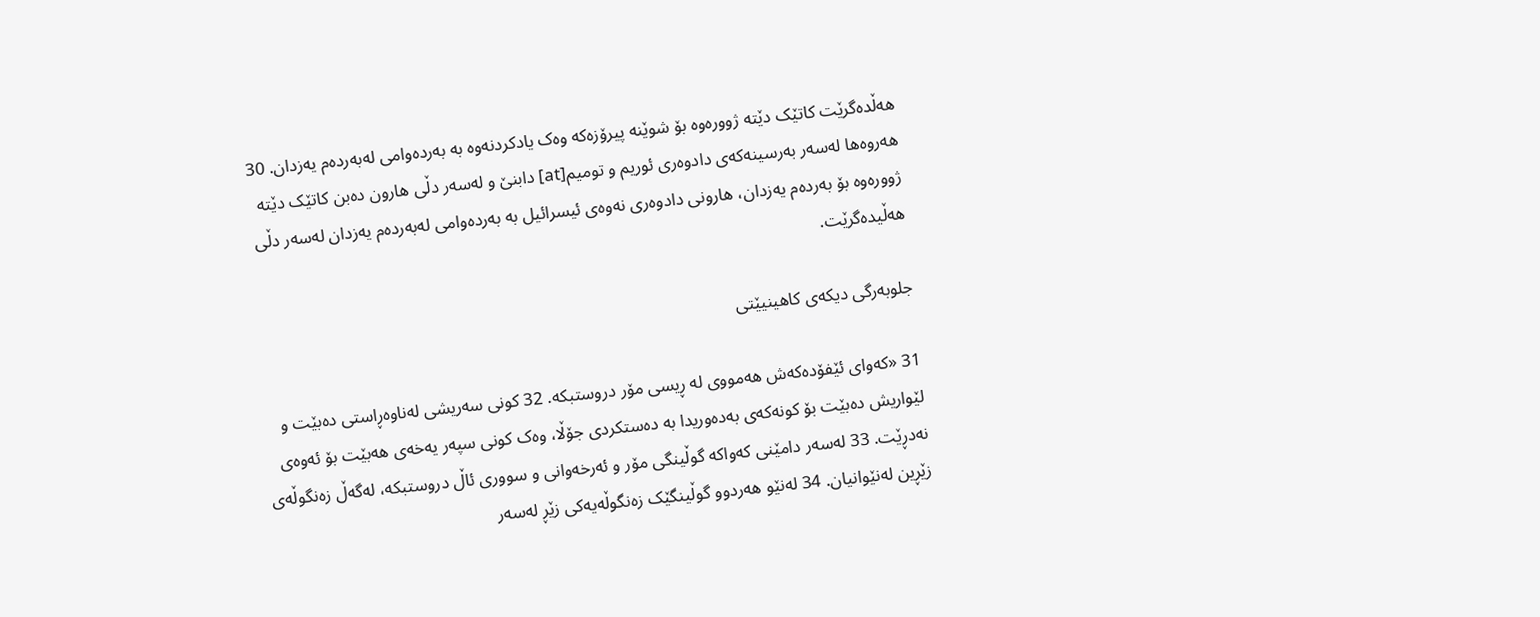هەڵدەگرێت کاتێک دێتە ژوورەوە بۆ شوێنە پیرۆزەکە وەک یادکردنەوە بە بەردەوامی لەبەردەم یەزدان. 30 هەروەها لەسەر بەرسینەکەی دادوەری ئوریم و تومیم[at] دابنێ و لەسەر دڵی هارون دەبن کاتێک دێتە ژوورەوە بۆ بەردەم یەزدان، هارونی دادوەری نەوەی ئیسرائیل بە بەردەوامی لەبەردەم یەزدان لەسەر دڵی هەڵیدەگرێت.

جلوبەرگی دیکەی کاهینیێتی

31 «کەوای ئێفۆدەکەش هەمووی لە ڕیسی مۆر دروستبکە. 32 کونی سەریشی لەناوەڕاستی دەبێت و لێواریش دەبێت بۆ کونەکەی بەدەوریدا بە دەستکردی جۆڵا، وەک کونی سپەر یەخەی هەبێت بۆ ئەوەی نەدڕێت. 33 لەسەر دامێنی کەواکە گوڵینگی مۆر و ئەرخەوانی و سووری ئاڵ دروستبکە، لەگەڵ زەنگوڵەی زێڕین لەنێوانیان. 34 لەنێو هەردوو گوڵینگێک زەنگوڵەیەکی زێڕ لەسەر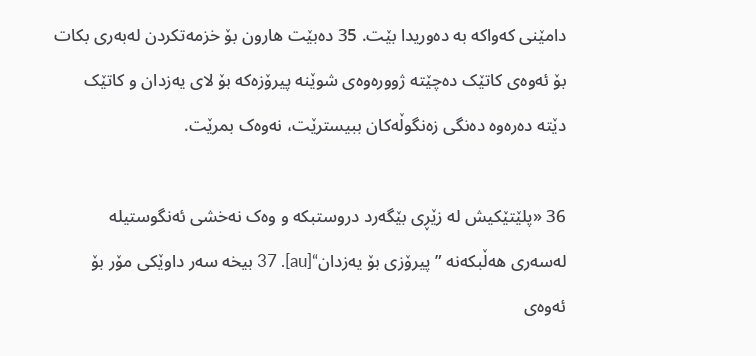دامێنی کەواکە بە دەوریدا بێت. 35 دەبێت هارون بۆ خزمەتکردن لەبەری بکات بۆ ئەوەی کاتێک دەچێتە ژوورەوەی شوێنە پیرۆزەکە بۆ لای یەزدان و کاتێک دێتە دەرەوە دەنگی زەنگوڵەکان ببیسترێت، نەوەک بمرێت.

36 «پلێتێکیش لە زێڕی بێگەرد دروستبکە و وەک نەخشی ئەنگوستیلە لەسەری هەڵبکەنە ”پیرۆزی بۆ یەزدان“[au]. 37 بیخە سەر داوێکی مۆر بۆ ئەوەی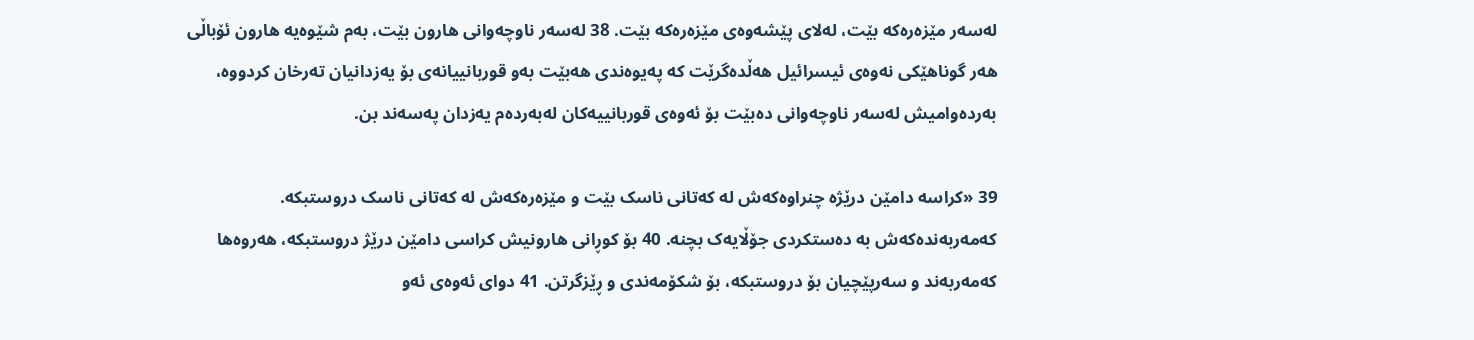لەسەر مێزەرەکە بێت، لەلای پێشەوەی مێزەرەکە بێت. 38 لەسەر ناوچەوانی هارون بێت، بەم شێوەیە هارون ئۆباڵی هەر گوناهێکی نەوەی ئیسرائیل هەڵدەگرێت کە پەیوەندی هەبێت بەو قوربانییانەی بۆ یەزدانیان تەرخان کردووە، بەردەوامیش لەسەر ناوچەوانی دەبێت بۆ ئەوەی قوربانییەکان لەبەردەم یەزدان پەسەند بن.

39 «کراسە دامێن درێژە چنراوەکەش لە کەتانی ناسک بێت و مێزەرەکەش لە کەتانی ناسک دروستبکە. کەمەربەندەکەش بە دەستکردی جۆڵایەک بچنە. 40 بۆ کوڕانی هارونیش کراسی دامێن درێژ دروستبکە، هەروەها کەمەربەند و سەرپێچیان بۆ دروستبکە، بۆ شکۆمەندی و ڕێزگرتن. 41 دوای ئەوەی ئەو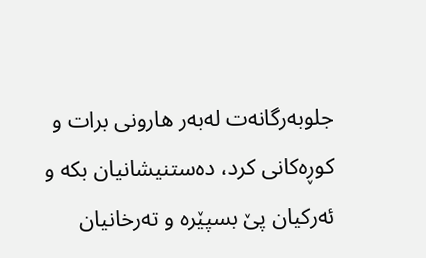جلوبەرگانەت لەبەر هارونی برات و کوڕەکانی کرد، دەستنیشانیان بکە و ئەرکیان پێ بسپێرە و تەرخانیان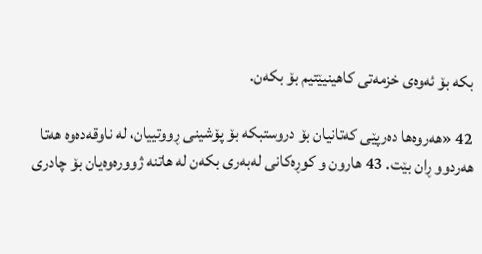بکە بۆ ئەوەی خزمەتی کاهینیێتیم بۆ بکەن.

42 «هەروەها دەرپێی کەتانیان بۆ دروستبکە بۆ پۆشینی ڕووتییان، لە ناوقەدەوە هەتا هەردوو ڕان بێت. 43 هارون و کوڕەکانی لەبەری بکەن لە هاتنە ژوورەوەیان بۆ چادری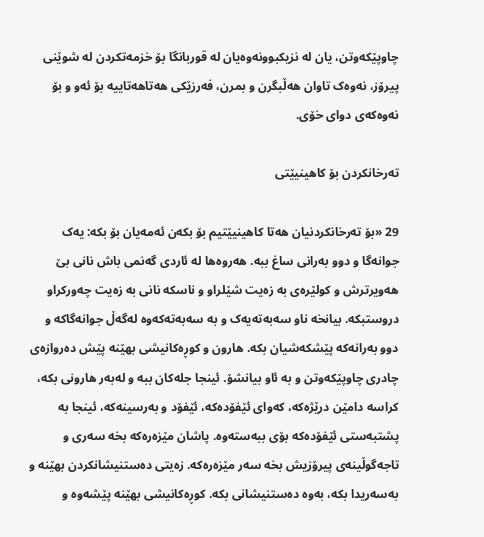چاوپێکەوتن، یان لە نزیکبوونەوەیان لە قوربانگا بۆ خزمەتکردن لە شوێنی پیرۆز، نەوەک تاوان هەڵبگرن و بمرن، فەرزێکی هەتاهەتاییە بۆ ئەو و بۆ نەوەکەی دوای خۆی.

تەرخانکردن بۆ کاهینیێتی

29 «بۆ تەرخانکردنیان هەتا کاهینیێتیم بۆ بکەن ئەمەیان بۆ بکە: یەک جوانەگا و دوو بەرانی ساغ ببە. هەروەها لە ئاردی گەنمی باش نانی بێ هەویرترش و کولێرەی بە زەیت شێلراو و ناسکە نانی بە زەیت چەورکراو دروستبکە. بیانخە ناو سەبەتەیەک و بە سەبەتەکەوە لەگەڵ جوانەگاکە و دوو بەرانەکە پێشکەشیان بکە. هارون و کوڕەکانیشی بهێنە پێش دەروازەی چادری چاوپێکەوتن و بە ئاو بیانشۆ. ئینجا جلەکان ببە و لەبەر هارونی بکە، کراسە دامێن درێژەکە، کەوای ئێفۆدەکە، ئێفۆد و بەرسینەکە، ئینجا بە پشتبەستی ئێفۆدەکە بۆی ببەستەوە. پاشان مێزەرەکە بخە سەری و تاجەگوڵینەی پیرۆزیش بخە سەر مێزەرەکە. زەیتی دەستنیشانکردن بهێنە و بەسەریدا بکە، بەوە دەستنیشانی بکە. کوڕەکانیشی بهێنە پێشەوە و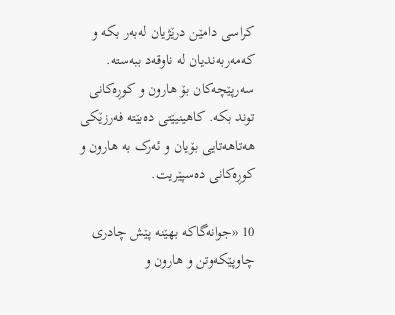کراسی دامێن درێژیان لەبەر بکە و کەمەربەندیان لە ناوقەد ببەستە. سەرپێچەکان بۆ هارون و کوڕەکانی توند بکە. کاهینیێتی دەبێتە فەرزێکی هەتاهەتایی بۆیان و ئەرک بە هارون و کوڕەکانی دەسپێریت.

10 «جوانەگاکە بهێنە پێش چادری چاوپێکەوتن و هارون و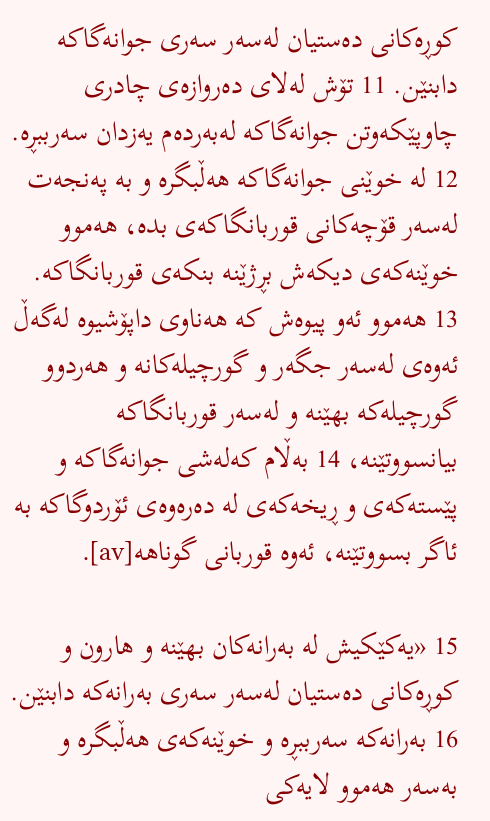کوڕەکانی دەستیان لەسەر سەری جوانەگاکە دابنێن. 11 تۆش لەلای دەروازەی چادری چاوپێکەوتن جوانەگاکە لەبەردەم یەزدان سەرببڕە. 12 لە خوێنی جوانەگاکە هەڵبگرە و بە پەنجەت لەسەر قۆچەکانی قوربانگاکەی بدە، هەموو خوێنەکەی دیکەش بڕژێنە بنکەی قوربانگاکە. 13 هەموو ئەو پیوەش کە هەناوی داپۆشیوە لەگەڵ ئەوەی لەسەر جگەر و گورچیلەکانە و هەردوو گورچیلەکە بهێنە و لەسەر قوربانگاکە بیانسووتێنە، 14 بەڵام کەلەشی جوانەگاکە و پێستەکەی و ڕیخەکەی لە دەرەوەی ئۆردوگاکە بە ئاگر بسووتێنە، ئەوە قوربانی گوناهە[av].

15 «یەکێکیش لە بەرانەکان بهێنە و هارون و کوڕەکانی دەستیان لەسەر سەری بەرانەکە دابنێن. 16 بەرانەکە سەرببڕە و خوێنەکەی هەڵبگرە و بەسەر هەموو لایەکی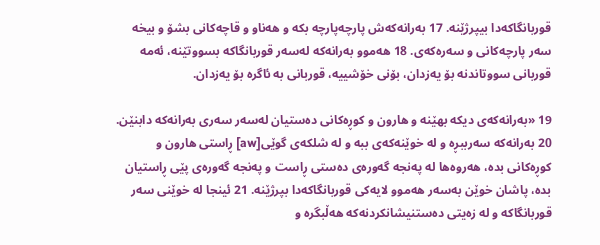قوربانگاکەدا بیپرژێنە. 17 بەرانەکەش پارچەپارچە بکە و هەناو و قاچەکانی بشۆ و بیخە سەر پارچەکانی و سەرەکەی. 18 هەموو بەرانەکە لەسەر قوربانگاکە بسووتێنە، ئەمە قوربانی سووتاندنە بۆ یەزدان، بۆنی خۆشییە، قوربانی بە ئاگرە بۆ یەزدان.

19 «بەرانەکەی دیکە بهێنە و هارون و کوڕەکانی دەستیان لەسەر سەری بەرانەکە دابنێن. 20 بەرانەکە سەرببڕە و لە خوێنەکەی ببە و لە شلکەی گوێی[aw] ڕاستی هارون و کوڕەکانی بدە، هەروەها لە پەنجە گەورەی دەستی ڕاست و پەنجە گەورەی پێی ڕاستیان بدە، پاشان خوێن بەسەر هەموو لایەکی قوربانگاکەدا بپرژێنە. 21 ئینجا لە خوێنی سەر قوربانگاکە و لە زەیتی دەستنیشانکردنەکە هەڵبگرە و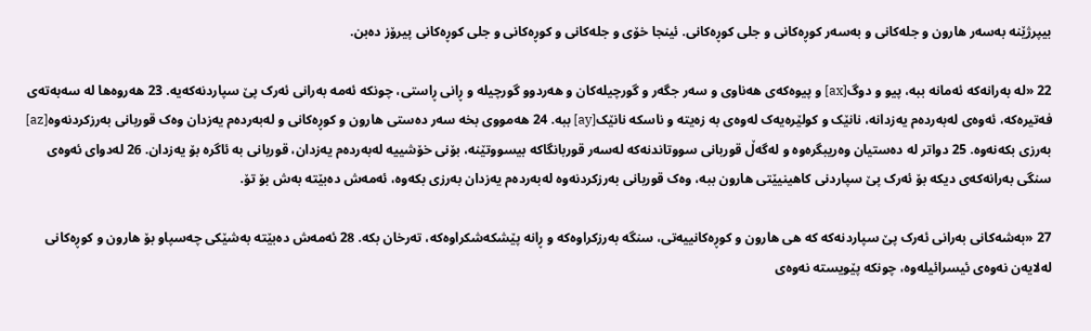بیپرژێنە بەسەر هارون و جلەکانی و بەسەر کوڕەکانی و جلی کوڕەکانی. ئینجا خۆی و جلەکانی و کوڕەکانی و جلی کوڕەکانی پیرۆز دەبن.

22 «لە بەرانەکە ئەمانە ببە، پیو و دوگ[ax] و پیوەکەی هەناوی و سەر جگەر و گورچیلەکان و هەردوو گورچیلە و ڕانی ڕاستی، چونکە ئەمە بەرانی ئەرک پێ سپاردنەکەیە. 23 هەروەها لە سەبەتەی فەتیرەکە، ئەوەی لەبەردەم یەزدانە، نانێک و کولێرەیەک لەوەی بە زەیتە و ناسکە نانێک[ay] ببە. 24 هەمووی بخە سەر دەستی هارون و کوڕەکانی و لەبەردەم یەزدان وەک قوربانی بەرزکردنەوە[az] بەرزی بکەنەوە. 25 دواتر لە دەستیان وەریبگرەوە و لەگەڵ قوربانی سووتاندنەکە لەسەر قوربانگاکە بیسووتێنە، بۆنی خۆشییە لەبەردەم یەزدان، قوربانی بە ئاگرە بۆ یەزدان. 26 لەدوای ئەوەی سنگی بەرانەکەی دیکە بۆ ئەرک پێ سپاردنی کاهینیێتی هارون ببە، وەک قوربانی بەرزکردنەوە لەبەردەم یەزدان بەرزی بکەوە، ئەمەش دەبێتە بەش بۆ تۆ.

27 «بەشەکانی بەرانی ئەرک پێ سپاردنەکە کە هی هارون و کوڕەکانییەتی، سنگە بەرزکراوەکە و ڕانە پێشکەشکراوەکە، تەرخان بکە. 28 ئەمەش دەبێتە بەشێکی چەسپاو بۆ هارون و کوڕەکانی لەلایەن نەوەی ئیسرائیلەوە، چونکە پێویستە نەوەی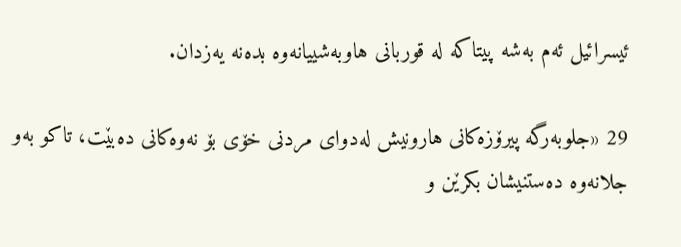ئیسرائیل ئەم بەشە پیتاکە لە قوربانی هاوبەشییانەوە بدەنە یەزدان.

29 «جلوبەرگە پیرۆزەکانی هارونیش لەدوای مردنی خۆی بۆ نەوەکانی دەبێت، تاکو بەو جلانەوە دەستنیشان بکرێن و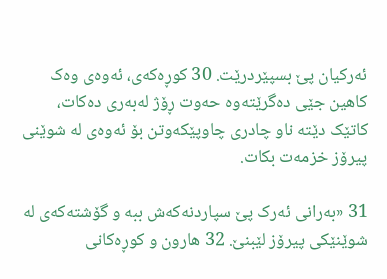ئەرکیان پێ بسپێردرێت. 30 کوڕەکەی، ئەوەی وەک کاهین جێی دەگرێتەوە حەوت ڕۆژ لەبەری دەکات، کاتێک دێتە ناو چادری چاوپێکەوتن بۆ ئەوەی لە شوێنی پیرۆز خزمەت بکات.

31 «بەرانی ئەرک پێ سپاردنەکەش ببە و گۆشتەکەی لە شوێنێکی پیرۆز لێبنێ. 32 هارون و کوڕەکانی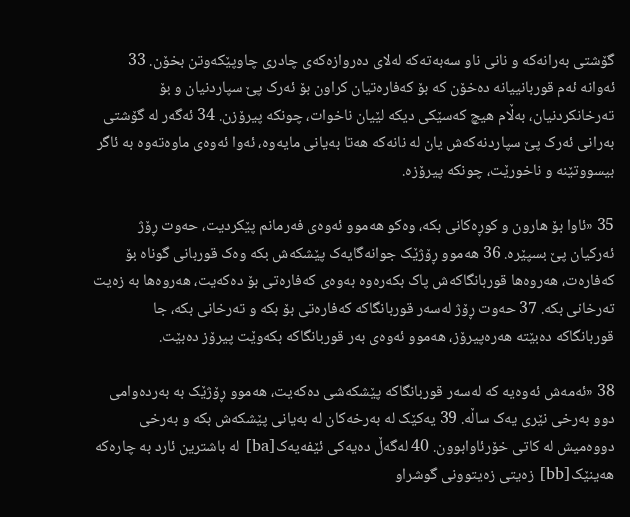گۆشتی بەرانەکە و نانی ناو سەبەتەکە لەلای دەروازەکەی چادری چاوپێکەوتن بخۆن. 33 ئەوانە ئەم قوربانییانە دەخۆن کە بۆ کەفارەتیان کراون بۆ ئەرک پێ سپاردنیان و بۆ تەرخانکردنیان، بەڵام هیچ کەسێکی دیکە لێیان ناخوات، چونکە پیرۆزن. 34 ئەگەر لە گۆشتی بەرانی ئەرک پێ سپاردنەکەش یان لە نانەکە هەتا بەیانی مایەوە، ئەوا ئەوەی ماوەتەوە بە ئاگر بیسووتێنە و ناخورێت، چونکە پیرۆزە.

35 «ئاوا بۆ هارون و کوڕەکانی بکە، وەکو هەموو ئەوەی فەرمانم پێکردیت، حەوت ڕۆژ ئەرکیان پێ بسپێرە. 36 هەموو ڕۆژێک جوانەگایەک پێشکەش بکە وەک قوربانی گوناه بۆ کەفارەت، هەروەها قوربانگاکەش پاک بکەرەوە بەوەی کەفارەتی بۆ دەکەیت، هەروەها بە زەیت تەرخانی بکە. 37 حەوت ڕۆژ لەسەر قوربانگاکە کەفارەتی بۆ بکە و تەرخانی بکە، جا قوربانگاکە دەبێتە هەرەپیرۆز، هەموو ئەوەی بەر قوربانگاکە بکەوێت پیرۆز دەبێت.

38 «ئەمەش ئەوەیە کە لەسەر قوربانگاکە پێشکەشی دەکەیت، هەموو ڕۆژێک بە بەردەوامی دوو بەرخی نێری یەک ساڵە. 39 یەکێک لە بەرخەکان لە بەیانی پێشکەش بکە و بەرخی دووەمیش لە کاتی خۆرئاوابوون. 40 لەگەڵ دەیەکی ئێفەیەک[ba] لە باشترین ئارد بە چارەکە هەینێک[bb] زەیتی زەیتوونی گوشراو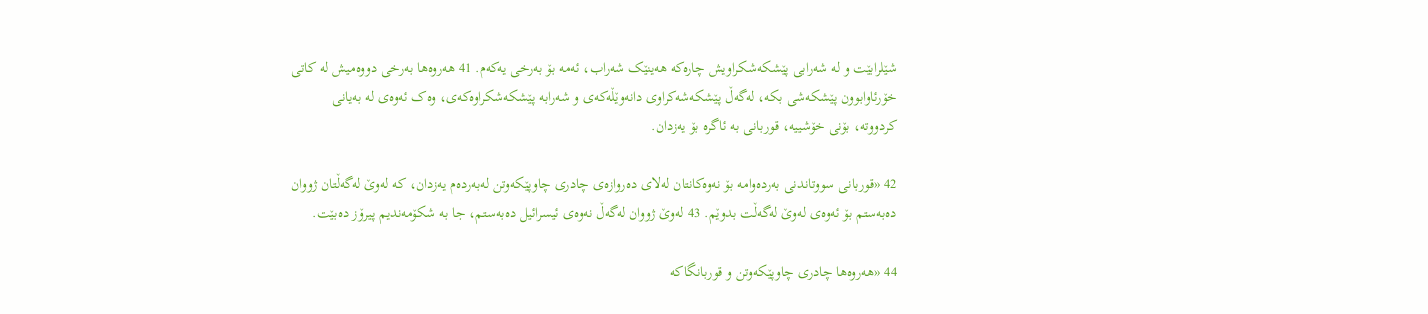شێلرابێت و لە شەرابی پێشکەشکراویش چارەکە هەینێک شەراب، ئەمە بۆ بەرخی یەکەم. 41 هەروەها بەرخی دووەمیش لە کاتی خۆرئاوابوون پێشکەشی بکە، لەگەڵ پێشکەشەکراوی دانەوێڵەکەی و شەرابە پێشکەشکراوەکەی، وەک ئەوەی لە بەیانی کردووتە، بۆنی خۆشییە، قوربانی بە ئاگرە بۆ یەزدان.

42 «قوربانی سووتاندنی بەردەوامە بۆ نەوەکانتان لەلای دەروازەی چادری چاوپێکەوتن لەبەردەم یەزدان، کە لەوێ لەگەڵتان ژووان دەبەستم بۆ ئەوەی لەوێ لەگەڵت بدوێم. 43 لەوێ ژووان لەگەڵ نەوەی ئیسرائیل دەبەستم، جا بە شکۆمەندیم پیرۆز دەبێت.

44 «هەروەها چادری چاوپێکەوتن و قوربانگاکە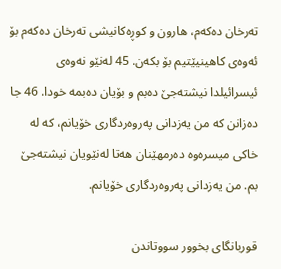تەرخان دەکەم، هارون و کوڕەکانیشی تەرخان دەکەم بۆ ئەوەی کاهینیێتیم بۆ بکەن. 45 لەنێو نەوەی ئیسرائیلدا نیشتەجێ دەبم و بۆیان دەبمە خودا. 46 جا دەزانن کە من یەزدانی پەروەردگاری خۆیانم، کە لە خاکی میسرەوە دەرمهێنان هەتا لەنێویان نیشتەجێ بم. من یەزدانی پەروەردگاری خۆیانم.

قوربانگای بخوور سووتاندن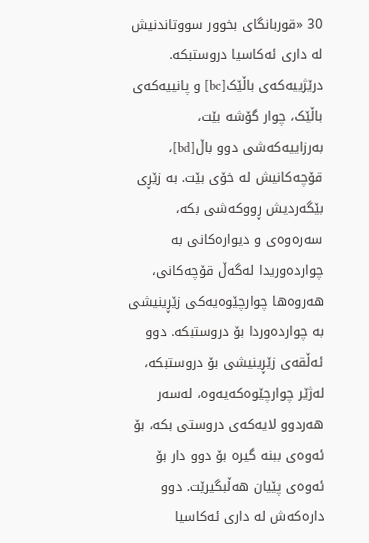30 «قوربانگای بخوور سووتاندنیش لە داری ئەکاسیا دروستبکە. درێژییەکەی باڵێک[bc] و پانییەکەی باڵێک، چوار گۆشە بێت، بەرزاییەکەشی دوو باڵ[bd]، قۆچەکانیش لە خۆی بێت. بە زێڕی بێگەردیش ڕووکەشی بکە، سەرەوەی و دیوارەکانی بە چواردەوریدا لەگەڵ قۆچەکانی، هەروەها چوارچێوەیەکی زێڕینیشی بە چواردەوردا بۆ دروستبکە. دوو ئەڵقەی زێڕینیشی بۆ دروستبکە، لەژێر چوارچێوەکەیەوە، لەسەر هەردوو لایەکەی دروستی بکە، بۆ ئەوەی ببنە گیرە بۆ دوو دار بۆ ئەوەی پێیان هەڵبگیرێت. دوو دارەکەش لە داری ئەکاسیا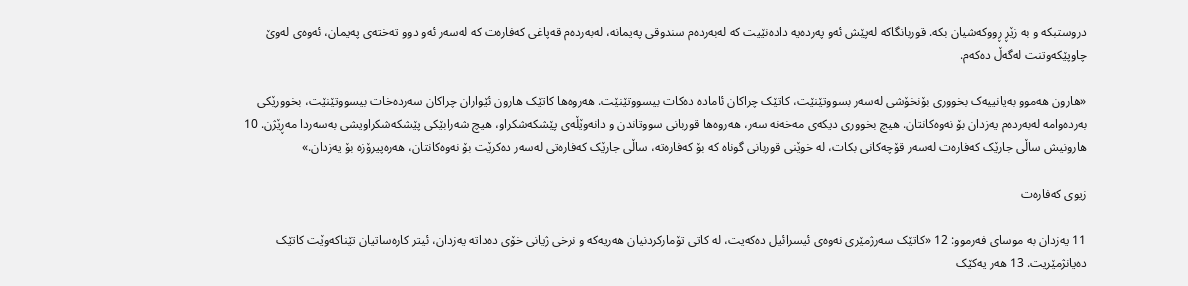دروستبکە و بە زێڕ ڕووکەشیان بکە. قوربانگاکە لەپێش ئەو پەردەیە دادەنێیت کە لەبەردەم سندوقی پەیمانە، لەبەردەم قەپاغی کەفارەت کە لەسەر ئەو دوو تەختەی پەیمان، ئەوەی لەوێ چاوپێکەوتنت لەگەڵ دەکەم.

«هارون هەموو بەیانییەک بخووری بۆنخۆشی لەسەر بسووتێنێت، کاتێک چراکان ئامادە دەکات بیسووتێنێت. هەروەها کاتێک هارون ئێواران چراکان سەردەخات بیسووتێنێت، بخوورێکی بەردەوامە لەبەردەم یەزدان بۆ نەوەکانتان. هیچ بخووری دیکەی مەخەنە سەر، هەروەها قوربانی سووتاندن و دانەوێڵەی پێشکەشکراو، هیچ شەرابێکی پێشکەشکراویشی بەسەردا مەڕێژن. 10 هارونیش ساڵی جارێک کەفارەت لەسەر قۆچەکانی بکات، لە خوێنی قوربانی گوناه کە بۆ کەفارەتە، ساڵی جارێک کەفارەتی لەسەر دەکرێت بۆ نەوەکانتان، هەرەپیرۆزە بۆ یەزدان.»

زیوی کەفارەت

11 یەزدان بە موسای فەرموو: 12 «کاتێک سەرژمێری نەوەی ئیسرائیل دەکەیت، لە کاتی تۆمارکردنیان هەریەکە و نرخی ژیانی خۆی دەداتە یەزدان، ئیتر کارەساتیان تێناکەوێت کاتێک دەیانژمێریت. 13 هەر یەکێک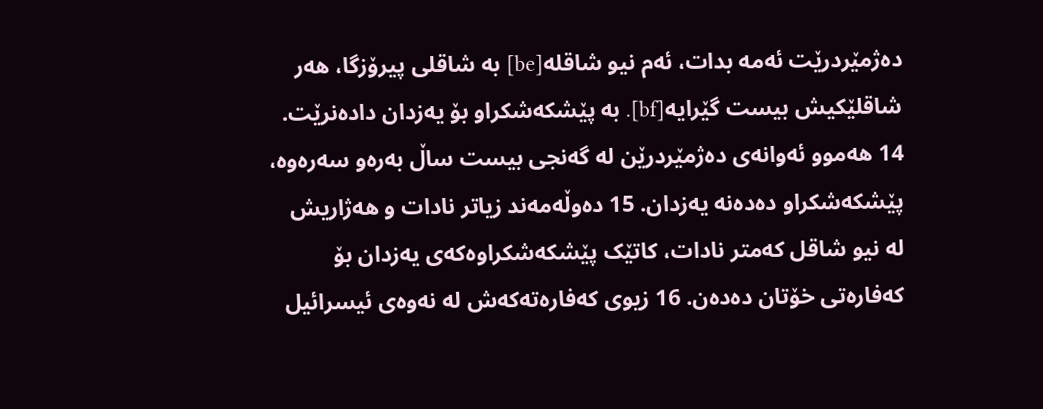دەژمێردرێت ئەمە بدات، ئەم نیو شاقلە[be] بە شاقلی پیرۆزگا، هەر شاقلێکیش بیست گێرایە[bf]. بە پێشکەشکراو بۆ یەزدان دادەنرێت. 14 هەموو ئەوانەی دەژمێردرێن لە گەنجی بیست ساڵ بەرەو سەرەوە، پێشکەشکراو دەدەنە یەزدان. 15 دەوڵەمەند زیاتر نادات و هەژاریش لە نیو شاقل کەمتر نادات، کاتێک پێشکەشکراوەکەی یەزدان بۆ کەفارەتی خۆتان دەدەن. 16 زیوی کەفارەتەکەش لە نەوەی ئیسرائیل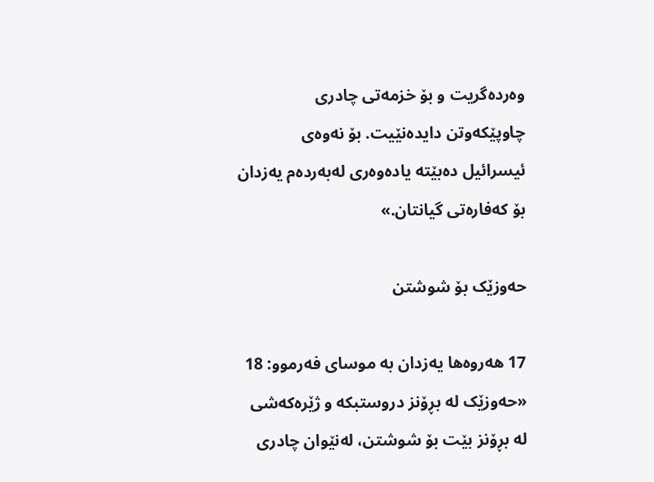وەردەگریت و بۆ خزمەتی چادری چاوپێکەوتن دایدەنێیت. بۆ نەوەی ئیسرائیل دەبێتە یادەوەری لەبەردەم یەزدان بۆ کەفارەتی گیانتان.»

حەوزێک بۆ شوشتن

17 هەروەها یەزدان بە موسای فەرموو: 18 «حەوزێک لە بڕۆنز دروستبکە و ژێرەکەشی لە بڕۆنز بێت بۆ شوشتن، لەنێوان چادری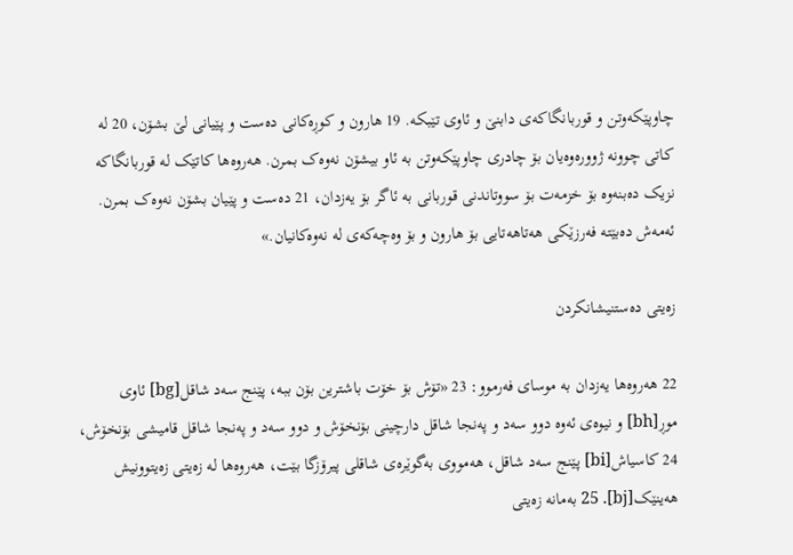چاوپێکەوتن و قوربانگاکەی دابنێ و ئاوی تێبکە. 19 هارون و کوڕەکانی دەست و پێیانی لێ بشۆن، 20 لە کاتی چوونە ژوورەوەیان بۆ چادری چاوپێکەوتن بە ئاو بیشۆن نەوەک بمرن. هەروەها کاتێک لە قوربانگاکە نزیک دەبنەوە بۆ خزمەت بۆ سووتاندنی قوربانی بە ئاگر بۆ یەزدان، 21 دەست و پێیان بشۆن نەوەک بمرن. ئەمەش دەبێتە فەرزێکی هەتاهەتایی بۆ هارون و بۆ وەچەکەی لە نەوەکانیان.»

زەیتی دەستنیشانکردن

22 هەروەها یەزدان بە موسای فەرموو: 23 «تۆش بۆ خۆت باشترین بۆن ببە، پێنج سەد شاقل[bg] ئاوی موڕ[bh] و نیوەی ئەوە دوو سەد و پەنجا شاقل دارچینی بۆنخۆش و دوو سەد و پەنجا شاقل قامیشی بۆنخۆش، 24 کاسیاش[bi] پێنج سەد شاقل، هەمووی بەگوێرەی شاقلی پیرۆزگا بێت، هەروەها لە زەیتی زەیتوونیش هەینێک[bj]. 25 بەمانە زەیتی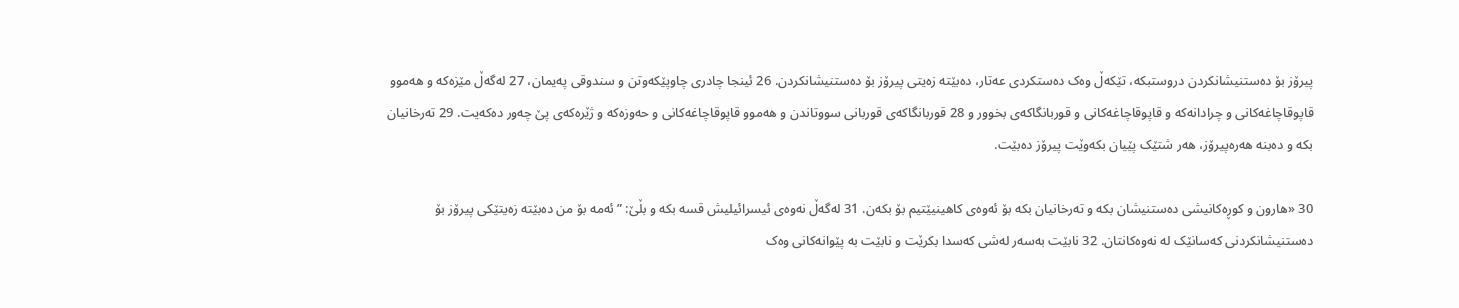پیرۆز بۆ دەستنیشانکردن دروستبکە، تێکەڵ وەک دەستکردی عەتار، دەبێتە زەیتی پیرۆز بۆ دەستنیشانکردن. 26 ئینجا چادری چاوپێکەوتن و سندوقی پەیمان، 27 لەگەڵ مێزەکە و هەموو قاپوقاچاغەکانی و چرادانەکە و قاپوقاچاغەکانی و قوربانگاکەی بخوور و 28 قوربانگاکەی قوربانی سووتاندن و هەموو قاپوقاچاغەکانی و حەوزەکە و ژێرەکەی پێ چەور دەکەیت. 29 تەرخانیان بکە و دەبنە هەرەپیرۆز، هەر شتێک پێیان بکەوێت پیرۆز دەبێت.

30 «هارون و کوڕەکانیشی دەستنیشان بکە و تەرخانیان بکە بۆ ئەوەی کاهینیێتیم بۆ بکەن. 31 لەگەڵ نەوەی ئیسرائیلیش قسە بکە و بڵێ: ”ئەمە بۆ من دەبێتە زەیتێکی پیرۆز بۆ دەستنیشانکردنی کەسانێک لە نەوەکانتان. 32 نابێت بەسەر لەشی کەسدا بکرێت و نابێت بە پێوانەکانی وەک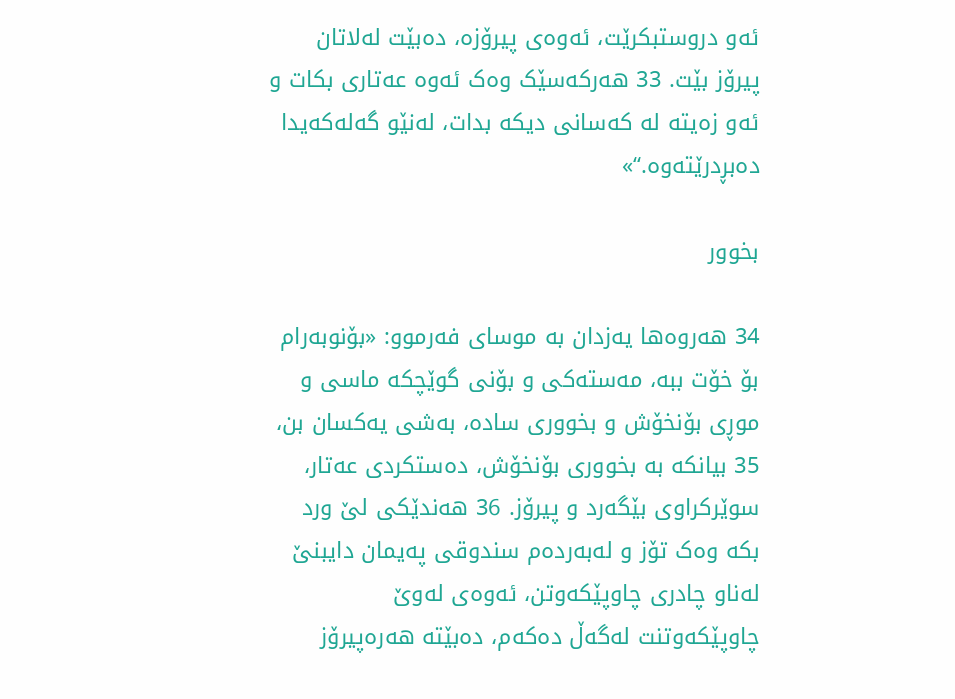ئەو دروستبکرێت، ئەوەی پیرۆزە، دەبێت لەلاتان پیرۆز بێت. 33 هەرکەسێک وەک ئەوە عەتاری بکات و ئەو زەیتە لە کەسانی دیکە بدات، لەنێو گەلەکەیدا دەبڕدرێتەوە.“»

بخوور

34 هەروەها یەزدان بە موسای فەرموو: «بۆنوبەرام بۆ خۆت ببە، مەستەکی و بۆنی گوێچکە ماسی و موڕی بۆنخۆش و بخووری سادە، بەشی یەکسان بن، 35 بیانکە بە بخووری بۆنخۆش، دەستکردی عەتار، سوێرکراوی بێگەرد و پیرۆز. 36 هەندێکی لێ ورد بکە وەک تۆز و لەبەردەم سندوقی پەیمان دایبنێ لەناو چادری چاوپێکەوتن، ئەوەی لەوێ چاوپێکەوتنت لەگەڵ دەکەم، دەبێتە هەرەپیرۆز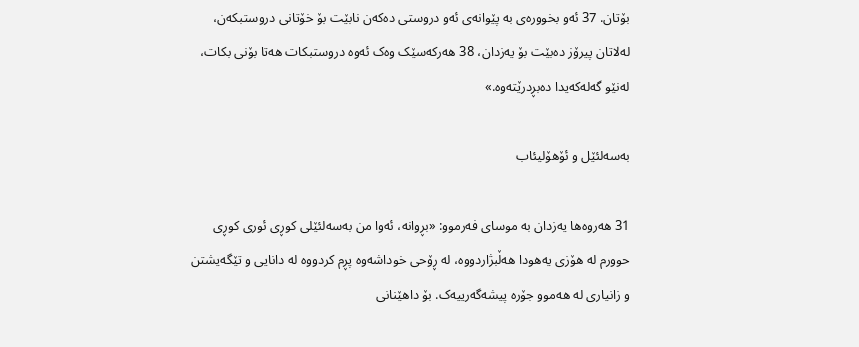بۆتان. 37 ئەو بخوورەی بە پێوانەی ئەو دروستی دەکەن نابێت بۆ خۆتانی دروستبکەن، لەلاتان پیرۆز دەبێت بۆ یەزدان، 38 هەرکەسێک وەک ئەوە دروستبکات هەتا بۆنی بکات، لەنێو گەلەکەیدا دەبڕدرێتەوە.»

بەسەلئێل و ئۆهۆلیئاب

31 هەروەها یەزدان بە موسای فەرموو: «بڕوانە، ئەوا من بەسەلئێلی کوڕی ئوری کوڕی حوورم لە هۆزی یەهودا هەڵبژاردووە، لە ڕۆحی خوداشەوە پڕم کردووە لە دانایی و تێگەیشتن و زانیاری لە هەموو جۆرە پیشەگەرییەک. بۆ داهێنانی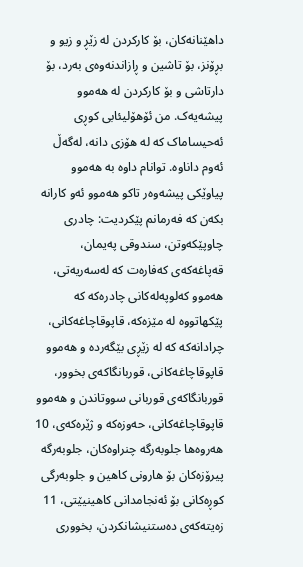داهێنانەکان، بۆ کارکردن لە زێڕ و زیو و بڕۆنز، بۆ تاشین و ڕازاندنەوەی بەرد، بۆ دارتاشی و بۆ کارکردن لە هەموو پیشەیەک. من ئۆهۆلیئابی کوڕی ئەحیساماک کە لە هۆزی دانە، لەگەڵ ئەوم داناوە. توانام داوە بە هەموو پیاوێکی پیشەوەر تاکو هەموو ئەو کارانە بکەن کە فەرمانم پێکردیت: چادری چاوپێکەوتن، سندوقی پەیمان، قەپاغەکەی کەفارەت کە لەسەریەتی، هەموو کەلوپەلەکانی چادرەکە کە پێکهاتووە لە مێزەکە، قاپوقاچاغەکانی، چرادانەکە کە لە زێڕی بێگەردە و هەموو قاپوقاچاغەکانی، قوربانگاکەی بخوور، قوربانگاکەی قوربانی سووتاندن و هەموو قاپوقاچاغەکانی، حەوزەکە و ژێرەکەی، 10 هەروەها جلوبەرگە چنراوەکان، جلوبەرگە پیرۆزەکان بۆ هارونی کاهین و جلوبەرگی کوڕەکانی بۆ ئەنجامدانی کاهینیێتی، 11 زەیتەکەی دەستنیشانکردن، بخووری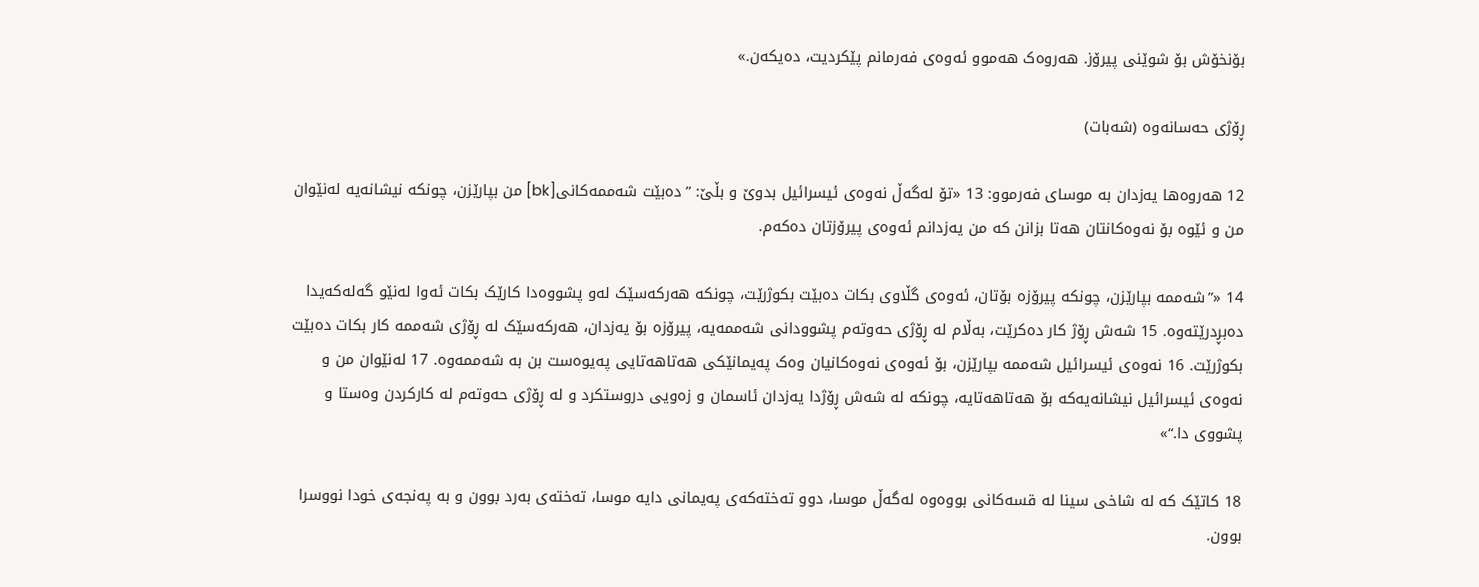بۆنخۆش بۆ شوێنی پیرۆز. هەروەک هەموو ئەوەی فەرمانم پێکردیت، دەیکەن.»

ڕۆژی حەسانەوە (شەبات)

12 هەروەها یەزدان بە موسای فەرموو: 13 «تۆ لەگەڵ نەوەی ئیسرائیل بدوێ و بڵێ: ”دەبێت شەممەکانی[bk] من بپارێزن، چونکە نیشانەیە لەنێوان من و ئێوە بۆ نەوەکانتان هەتا بزانن کە من یەزدانم ئەوەی پیرۆزتان دەکەم.

14 «”شەممە بپارێزن، چونکە پیرۆزە بۆتان، ئەوەی گڵاوی بکات دەبێت بکوژرێت، چونکە هەرکەسێک لەو پشووەدا کارێک بکات ئەوا لەنێو گەلەکەیدا دەبڕدرێتەوە. 15 شەش ڕۆژ کار دەکرێت، بەڵام لە ڕۆژی حەوتەم پشوودانی شەممەیە، پیرۆزە بۆ یەزدان، هەرکەسێک لە ڕۆژی شەممە کار بکات دەبێت بکوژرێت. 16 نەوەی ئیسرائیل شەممە بپارێزن، بۆ ئەوەی نەوەکانیان وەک پەیمانێکی هەتاهەتایی پەیوەست بن بە شەممەوە. 17 لەنێوان من و نەوەی ئیسرائیل نیشانەیەکە بۆ هەتاهەتایە، چونکە لە شەش ڕۆژدا یەزدان ئاسمان و زەویی دروستکرد و لە ڕۆژی حەوتەم لە کارکردن وەستا و پشووی دا.“»

18 کاتێک کە لە شاخی سینا لە قسەکانی بووەوە لەگەڵ موسا، دوو تەختەکەی پەیمانی دایە موسا، تەختەی بەرد بوون و بە پەنجەی خودا نووسرا بوون.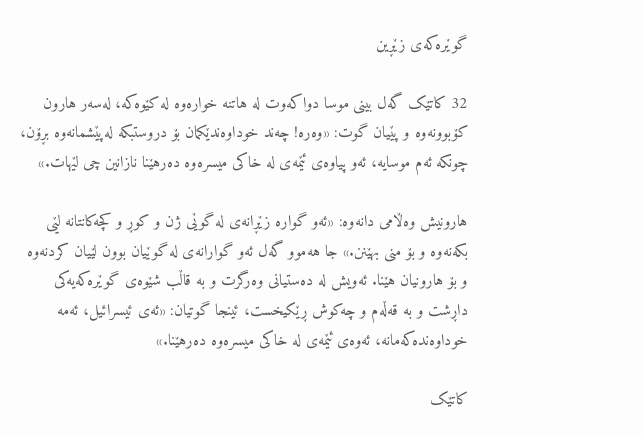گوێرەکەی زێڕین

32 کاتێک گەل بینی موسا دواکەوت لە هاتنە خوارەوە لە کێوەکە، لەسەر هارون کۆبوونەوە و پێیان گوت: «وەرە! چەند خوداوەندێکمان بۆ دروستبکە لەپێشمانەوە بڕۆن، چونکە ئەم موسایە، ئەو پیاوەی ئێمەی لە خاکی میسرەوە دەرهێنا نازانین چی لێهات.»

هارونیش وەڵامی دانەوە: «ئەو گوارە زێڕانەی لە گوێی ژن و کوڕ و کچەکانتانە لێی بکەنەوە و بۆ منی بهێنن.» جا هەموو گەل ئەو گوارانەی لە گوێیان بوون لێیان کردنەوە و بۆ هارونیان هێنا. ئەویش لە دەستیانی وەرگرت و بە قاڵب شێوەی گوێرەکەیەکی داڕشت و بە قەڵەم و چەکوش ڕێکیخست، ئینجا گوتیان: «ئەی ئیسرائیل، ئەمە خوداوەندەکەمانە، ئەوەی ئێمەی لە خاکی میسرەوە دەرهێنا.»

کاتێک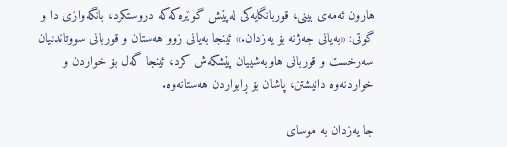هارون ئەمەی بینی، قوربانگایەکی لەپێش گوێرەکەکە دروستکرد، بانگەوازی دا و گوتی: «بەیانی جەژنە بۆ یەزدان.» ئینجا بەیانی زوو هەستان و قوربانی سووتاندنیان سەرخست و قوربانی هاوبەشییان پێشکەش کرد، ئینجا گەل بۆ خواردن و خواردنەوە دانیشتن، پاشان بۆ ڕابواردن هەستانەوە.

جا یەزدان بە موسای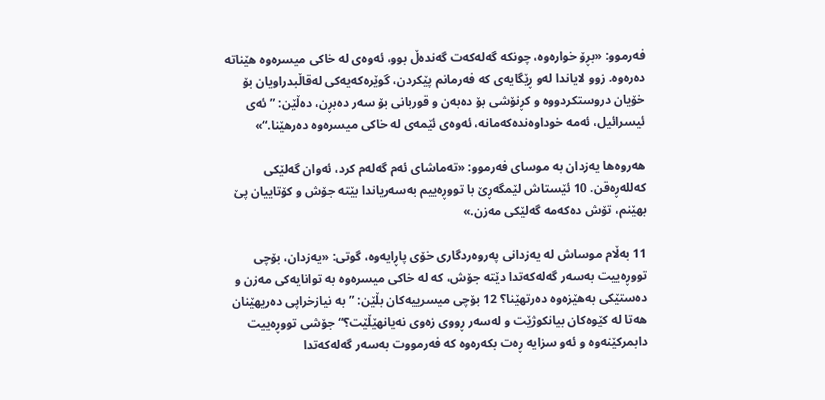فەرموو: «بڕۆ خوارەوە، چونکە گەلەکەت گەندەڵ بوو، ئەوەی لە خاکی میسرەوە هێناتە دەرەوە. زوو لایاندا لەو ڕێگایەی کە فەرمانم پێکردن، گوێرەکەیەکی لەقاڵبدراویان بۆ خۆیان دروستکردووە و کڕنۆشی بۆ دەبەن و قوربانی بۆ سەر دەبڕن، دەڵێن: ”ئەی ئیسرائیل، ئەمە خوداوەندەکەمانە، ئەوەی ئێمەی لە خاکی میسرەوە دەرهێنا.“»

هەروەها یەزدان بە موسای فەرموو: «تەماشای ئەم گەلەم کرد، ئەوان گەلێکی کەللەڕەقن. 10 ئێستاش لێمگەڕێ با تووڕەییم بەسەریاندا بێتە جۆش و کۆتاییان پێ بهێنم، تۆش دەکەمە گەلێکی مەزن.»

11 بەڵام موساش لە یەزدانی پەروەردگاری خۆی پاڕایەوە، گوتی: «یەزدان، بۆچی تووڕەییت بەسەر گەلەکەتدا دێتە جۆش، کە لە خاکی میسرەوە بە توانایەکی مەزن و دەستێکی بەهێزەوە دەرتهێنا؟ 12 بۆچی میسرییەکان بڵێن: ”بە نیازخراپی دەریهێنان هەتا لە کێوەکان بیانکوژێت و لەسەر ڕووی زەوی نەیانهێڵێت؟“ جۆشی تووڕەییت دابمرکێنەوە و ئەو سزایە ڕەت بکەرەوە کە فەرمووت بەسەر گەلەکەتدا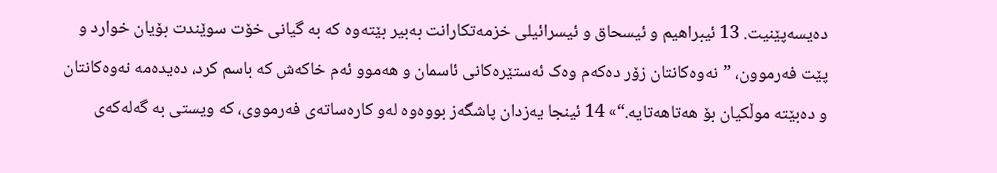دەیسەپێنیت. 13 ئیبراهیم و ئیسحاق و ئیسرائیلی خزمەتکارانت بەبیر بێتەوە کە بە گیانی خۆت سوێندت بۆیان خوارد و پێت فەرموون، ”نەوەکانتان زۆر دەکەم وەک ئەستێرەکانی ئاسمان و هەموو ئەم خاکەش کە باسم کرد، دەیدەمە نەوەکانتان و دەبێتە موڵکیان بۆ هەتاهەتایە.“» 14 ئینجا یەزدان پاشگەز بووەوە لەو کارەساتەی فەرمووی، کە ویستی بە گەلەکەی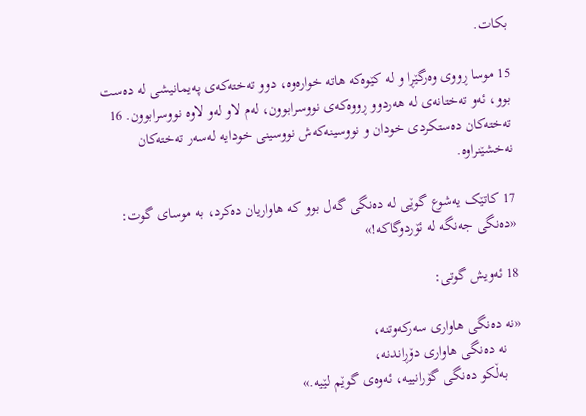بکات.

15 موسا ڕووی وەرگێڕا و لە کێوەکە هاتە خوارەوە، دوو تەختەکەی پەیمانیشی لە دەست بوو، ئەو تەختانەی لە هەردوو ڕووەکەی نووسرابوون، لەم لاو لەو لاوە نووسرابوون. 16 تەختەکان دەستکردی خودان و نووسینەکەش نووسینی خودایە لەسەر تەختەکان نەخشێنراوە.

17 کاتێک یەشوع گوێی لە دەنگی گەل بوو کە هاواریان دەکرد، بە موسای گوت: «دەنگی جەنگە لە ئۆردوگاکە!»

18 ئەویش گوتی:

«نە دەنگی هاواری سەرکەوتنە،
    نە دەنگی هاواری دۆڕاندنە،
    بەڵکو دەنگی گۆرانییە، ئەوەی گوێم لێیە.»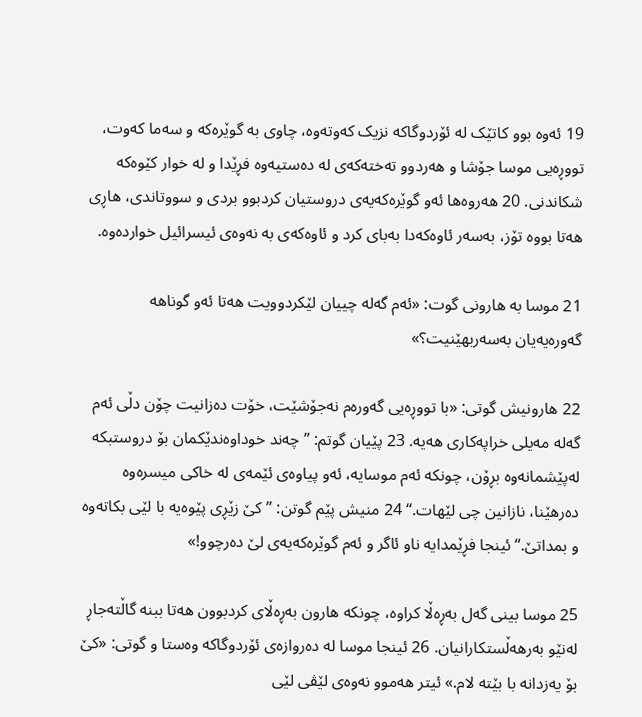19 ئەوە بوو کاتێک لە ئۆردوگاکە نزیک کەوتەوە، چاوی بە گوێرەکە و سەما کەوت، تووڕەیی موسا جۆشا و هەردوو تەختەکەی لە دەستیەوە فڕێدا و لە خوار کێوەکە شکاندنی. 20 هەروەها ئەو گوێرەکەیەی دروستیان کردبوو بردی و سووتاندی، هاڕی هەتا بووە تۆز، بەسەر ئاوەکەدا بەبای کرد و ئاوەکەی بە نەوەی ئیسرائیل خواردەوە.

21 موسا بە هارونی گوت: «ئەم گەلە چییان لێکردوویت هەتا ئەو گوناهە گەورەیەیان بەسەربهێنیت؟»

22 هارونیش گوتی: «با تووڕەیی گەورەم نەجۆشێت، خۆت دەزانیت چۆن دڵی ئەم گەلە مەیلی خراپەکاری هەیە. 23 پێیان گوتم: ”چەند خوداوەندێکمان بۆ دروستبکە لەپێشمانەوە بڕۆن، چونکە ئەم موسایە، ئەو پیاوەی ئێمەی لە خاکی میسرەوە دەرهێنا، نازانین چی لێهات.“ 24 منیش پێم گوتن: ”کێ زێڕی پێوەیە با لێی بکاتەوە و بمداتێ.“ ئینجا فڕێمدایە ناو ئاگر و ئەم گوێرەکەیەی لێ دەرچوو!»

25 موسا بینی گەل بەڕەڵا کراوە، چونکە هارون بەڕەڵای کردبوون هەتا ببنە گاڵتەجاڕ لەنێو بەرهەڵستکارانیان. 26 ئینجا موسا لە دەروازەی ئۆردوگاکە وەستا و گوتی: «کێ بۆ یەزدانە با بێتە لام.» ئیتر هەموو نەوەی لێڤی لێی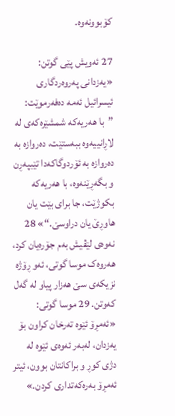کۆبوونەوە.

27 ئەویش پێی گوتن: «یەزدانی پەروەردگاری ئیسرائیل ئەمە دەفەرموێت: ”با هەریەکە شمشێرەکەی لە لاڕانییەوە ببەستێت، دەروازە بە دەروازە بە ئۆردوگاکەدا تێبپەڕن و بگەڕێنەوە، با هەریەکە بکوژێت، جا برای بێت یان هاوڕێ یان دراوسێ.“» 28 نەوەی لێڤیش بەم جۆرەیان کرد، هەروەک موسا گوتی، ئەو ڕۆژە نزیکەی سێ هەزار پیاو لە گەل کەوتن. 29 موسا گوتی: «ئەمڕۆ ئێوە تەرخان کراون بۆ یەزدان، لەبەر ئەوەی ئێوە لە دژی کوڕ و براکانتان بوون، ئیتر ئەمڕۆ بەرەکەتداری کردن.»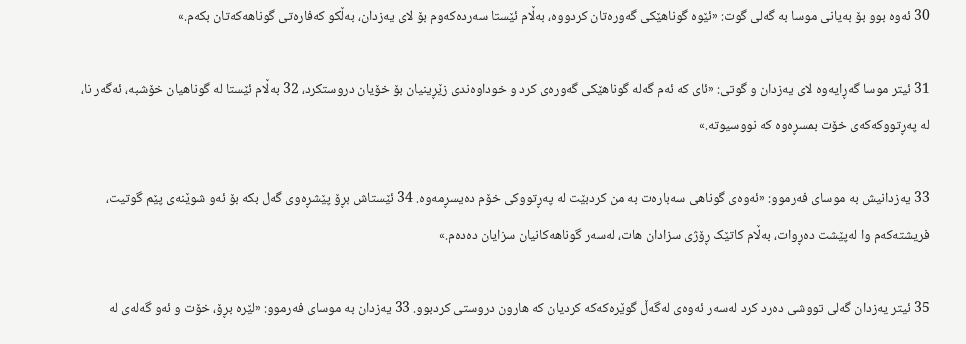30 ئەوە بوو بۆ بەیانی موسا بە گەلی گوت: «ئێوە گوناهێکی گەورەتان کردووە، بەڵام ئێستا سەردەکەوم بۆ لای یەزدان، بەڵکو کەفارەتی گوناهەکەتان بکەم.»

31 ئیتر موسا گەڕایەوە لای یەزدان و گوتی: «ئای کە ئەم گەلە گوناهێکی گەورەی کرد و خوداوەندی زێڕینیان بۆ خۆیان دروستکرد، 32 بەڵام ئێستا لە گوناهیان خۆشبە، ئەگەر نا، لە پەڕتووکەکەی خۆت بمسڕەوە کە نووسیوتە.»

33 یەزدانیش بە موسای فەرموو: «ئەوەی گوناهی سەبارەت بە من کردبێت لە پەڕتووکی خۆم دەیسڕمەوە. 34 ئێستاش بڕۆ پێشڕەوی گەل بکە بۆ ئەو شوێنەی پێم گوتیت، فریشتەکەم وا لەپێشت دەڕوات، بەڵام کاتێک ڕۆژی سزادان هات، لەسەر گوناهەکانیان سزایان دەدەم.»

35 ئیتر یەزدان گەلی تووشی دەرد کرد لەسەر ئەوەی لەگەڵ گوێرەکەکە کردیان کە هارون دروستی کردبوو. 33 یەزدان بە موسای فەرموو: «لێرە بڕۆ، خۆت و ئەو گەلەی لە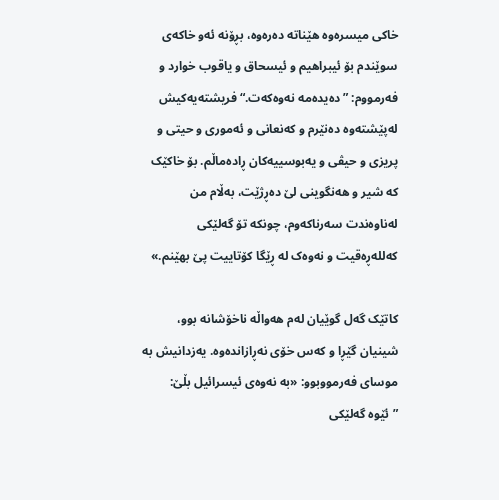خاکی میسرەوە هێناتە دەرەوە، بڕۆنە ئەو خاکەی سوێندم بۆ ئیبراهیم و ئیسحاق و یاقوب خوارد و فەرمووم: ”دەیدەمە نەوەکەت.“ فریشتەیەکیش لەپێشتەوە دەنێرم و کەنعانی و ئەموری و حیتی و پریزی و حیڤی و یەبوسییەکان ڕادەماڵم. بۆ خاکێک کە شیر و هەنگوینی لێ دەڕژێت، بەڵام من لەناوەندت سەرناکەوم، چونکە تۆ گەلێکی کەللەڕەقیت و نەوەک لە ڕێگا کۆتاییت پێ بهێنم.»

کاتێک گەل گوێیان لەم هەواڵە ناخۆشانە بوو، شینیان گێڕا و کەس خۆی نەڕازاندەوە. یەزدانیش بە موسای فەرمووبوو: «بە نەوەی ئیسرائیل بڵێ: ”ئێوە گەلێکی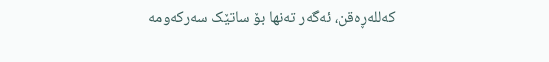کەللەڕەقن، ئەگەر تەنها بۆ ساتێک سەرکەومە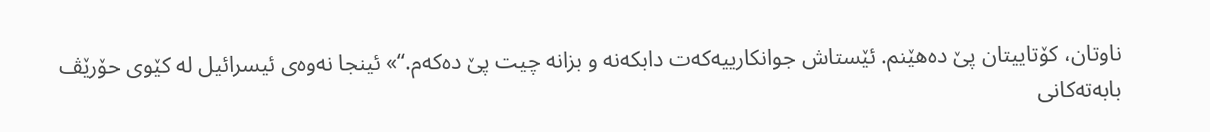ناوتان، کۆتاییتان پێ دەهێنم. ئێستاش جوانکارییەکەت دابکەنە و بزانە چیت پێ دەکەم.“» ئینجا نەوەی ئیسرائیل لە کێوی حۆرێڤ بابەتەکانی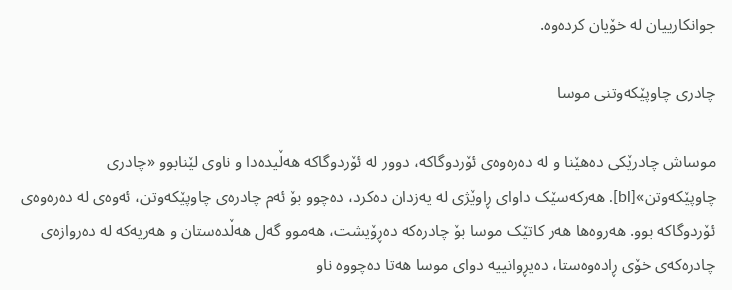جوانکارییان لە خۆیان کردەوە.

چادری چاوپێکەوتنی موسا

موساش چادرێکی دەهێنا و لە دەرەوەی ئۆردوگاکە، دوور لە ئۆردوگاکە هەڵیدەدا و ناوی لێنابوو «چادری چاوپێکەوتن»[bl]. هەرکەسێک داوای ڕاوێژی لە یەزدان دەکرد، دەچوو بۆ ئەم چادرەی چاوپێکەوتن، ئەوەی لە دەرەوەی ئۆردوگاکە بوو. هەروەها هەر کاتێک موسا بۆ چادرەکە دەڕۆیشت، هەموو گەل هەڵدەستان و هەریەکە لە دەروازەی چادرەکەی خۆی ڕادەوەستا، دەیڕوانییە دوای موسا هەتا دەچووە ناو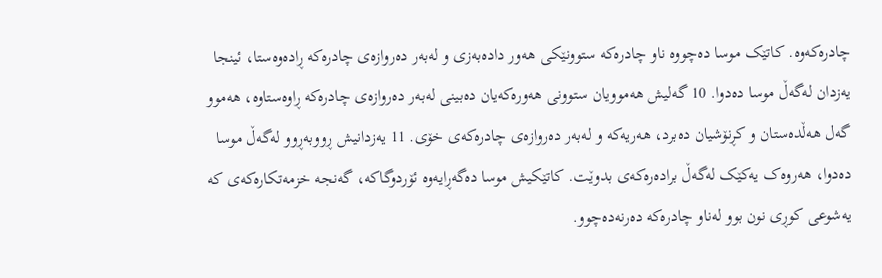چادرەکەوە. کاتێک موسا دەچووە ناو چادرەکە ستوونێکی هەور دادەبەزی و لەبەر دەروازەی چادرەکە ڕادەوەستا، ئینجا یەزدان لەگەڵ موسا دەدوا. 10 گەلیش هەموویان ستوونی هەورەکەیان دەبینی لەبەر دەروازەی چادرەکە ڕاوەستاوە، هەموو گەل هەڵدەستان و کڕنۆشیان دەبرد، هەریەکە و لەبەر دەروازەی چادرەکەی خۆی. 11 یەزدانیش ڕووبەڕوو لەگەڵ موسا دەدوا، هەروەک یەکێک لەگەڵ برادەرەکەی بدوێت. کاتێکیش موسا دەگەڕایەوە ئۆردوگاکە، گەنجە خزمەتکارەکەی کە یەشوعی کوڕی نون بوو لەناو چادرەکە دەرنەدەچوو.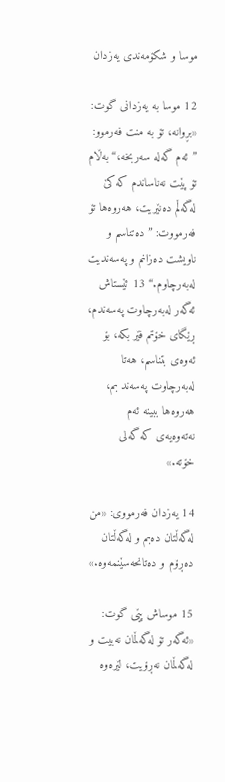موسا و شکۆمەندی یەزدان

12 موسا بە یەزدانی گوت: «بڕوانە، تۆ بە منت فەرموو: ”ئەم گەلە سەربخە،“ بەڵام تۆ پێت نەناساندم کە کێ لەگەڵم دەنێریت، هەروەها تۆ فەرمووت: ”دەتناسم و ناویشت دەزانم و پەسەندیت لەبەرچاوم.“ 13 ئێستاش ئەگەر لەبەرچاوت پەسەندم، ڕێگای خۆتم فێر بکە، بۆ ئەوەی بتناسم، هەتا لەبەرچاوت پەسەند بم، هەروەها ببینە ئەم نەتەوەیەی کە گەلی خۆتە.»

14 یەزدان فەرمووی: «من لەگەڵتان دەبم و لەگەڵتان دەڕۆم و دەتانحەسێنمەوە.»

15 موساش پێی گوت: «ئەگەر تۆ لەگەڵمان نەبیت و لەگەڵمان نەڕۆیت، لێرەوە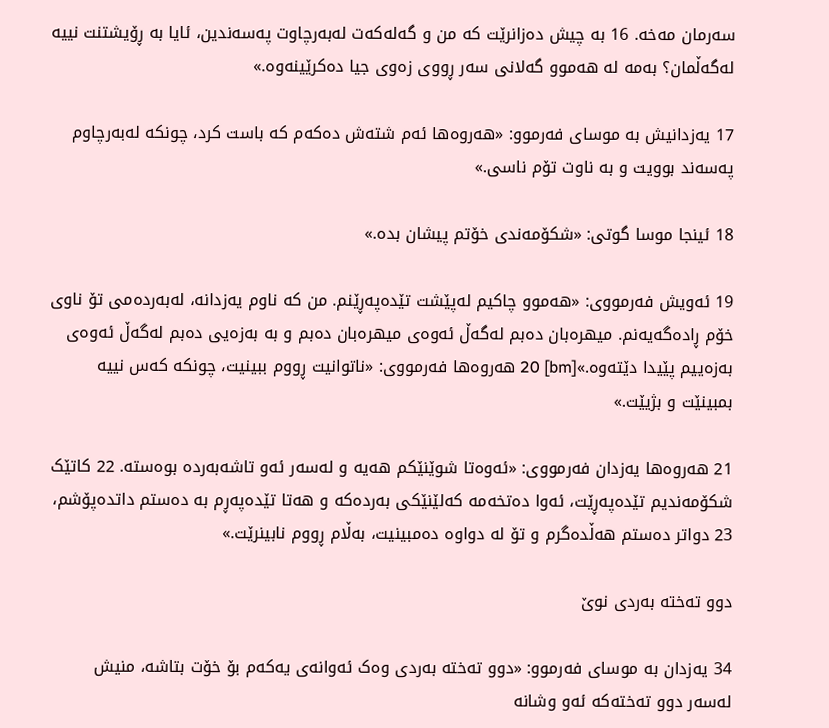سەرمان مەخە. 16 بە چیش دەزانرێت کە من و گەلەکەت لەبەرچاوت پەسەندین، ئایا بە ڕۆیشتنت نییە لەگەڵمان؟ بەمە لە هەموو گەلانی سەر ڕووی زەوی جیا دەکرێینەوە.»

17 یەزدانیش بە موسای فەرموو: «هەروەها ئەم شتەش دەکەم کە باست کرد، چونکە لەبەرچاوم پەسەند بوویت و بە ناوت تۆم ناسی.»

18 ئینجا موسا گوتی: «شکۆمەندی خۆتم پیشان بدە.»

19 ئەویش فەرمووی: «هەموو چاکیم لەپێشت تێدەپەڕێنم. من کە ناوم یەزدانە، لەبەردەمی تۆ ناوی خۆم ڕادەگەیەنم. میهرەبان دەبم لەگەڵ ئەوەی میهرەبان دەبم و بە بەزەیی دەبم لەگەڵ ئەوەی بەزەییم پێیدا دێتەوە.»[bm] 20 هەروەها فەرمووی: «ناتوانیت ڕووم ببینیت، چونکە کەس نییە بمبینێت و بژیێت.»

21 هەروەها یەزدان فەرمووی: «ئەوەتا شوێنێکم هەیە و لەسەر ئەو تاشەبەردە بوەستە. 22 کاتێک شکۆمەندیم تێدەپەڕێت، ئەوا دەتخەمە کەلێنێکی بەردەکە و هەتا تێدەپەڕم بە دەستم داتدەپۆشم، 23 دواتر دەستم هەڵدەگرم و تۆ لە دواوە دەمبینیت، بەڵام ڕووم نابینرێت.»

دوو تەختە بەردی نوێ

34 یەزدان بە موسای فەرموو: «دوو تەختە بەردی وەک ئەوانەی یەکەم بۆ خۆت بتاشە، منیش لەسەر دوو تەختەکە ئەو وشانە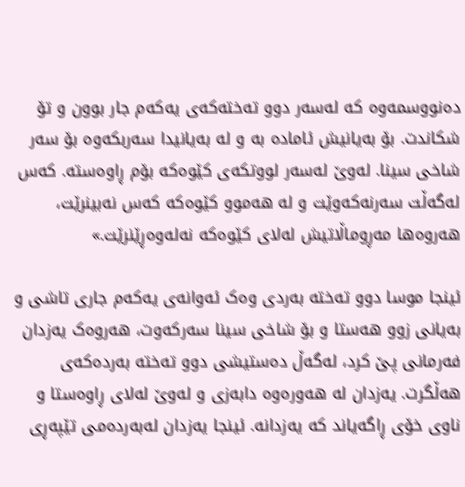دەنووسمەوە کە لەسەر دوو تەختەکەی یەکەم جار بوون و تۆ شکاندت. بۆ بەیانیش ئامادە بە و لە بەیانیدا سەربکەوە بۆ سەر شاخی سینا. لەوێ لەسەر لووتکەی کێوەکە بۆم ڕاوەستە. کەس لەگەڵت سەرنەکەوێت و لە هەموو کێوەکە کەس نەبینرێت، هەروەها مەڕوماڵاتیش لەلای کێوەکە نەلەوەڕێنرێت.»

ئینجا موسا دوو تەختە بەردی وەک ئەوانەی یەکەم جاری تاشی و بەیانی زوو هەستا و بۆ شاخی سینا سەرکەوت، هەروەک یەزدان فەرمانی پێ کرد، لەگەڵ دەستیشی دوو تەختە بەردەکەی هەڵگرت. یەزدان لە هەورەوە دابەزی و لەوێ لەلای ڕاوەستا و ناوی خۆی ڕاگەیاند کە یەزدانە. ئینجا یەزدان لەبەردەمی تێپەڕی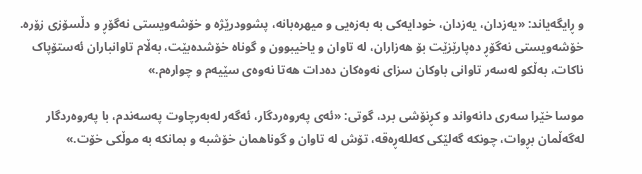و ڕایگەیاند: «یەزدان، یەزدان، خودایەکی بە بەزەیی و میهرەبانە، پشوودرێژە و خۆشەویستی نەگۆڕ و دڵسۆزی زۆرە. خۆشەویستی نەگۆڕ دەپارێزێت بۆ هەزاران، لە تاوان و یاخیبوون و گوناه خۆشدەبێت، بەڵام تاوانباران ئەستۆپاک ناکات، بەڵکو لەسەر تاوانی باوکان سزای نەوەکان دەدات هەتا نەوەی سێیەم و چوارەم.»

موسا خێرا سەری دانەواند و کڕنۆشی برد، گوتی: «ئەی پەروەردگار، ئەگەر لەبەرچاوت پەسەندم، با پەروەردگار لەگەڵمان بڕوات، چونکە گەلێکی کەللەڕەقە، تۆش لە تاوان و گوناهمان خۆشبە و بمانکە بە موڵکی خۆت.»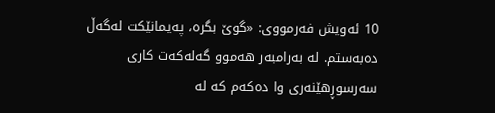10 ئەویش فەرمووی: «گوێ بگرە، پەیمانێکت لەگەڵ دەبەستم. لە بەرامبەر هەموو گەلەکەت کاری سەرسوڕهێنەری وا دەکەم کە لە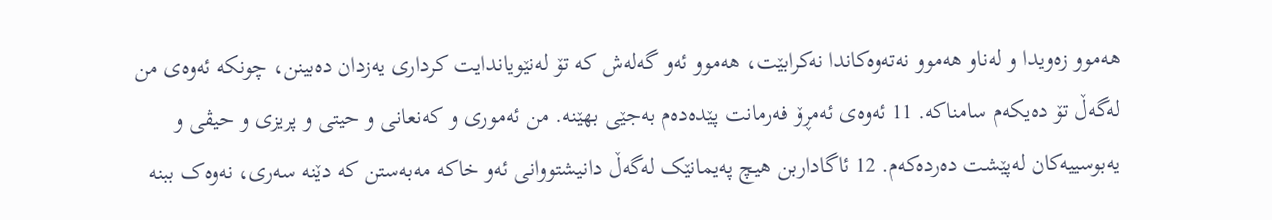هەموو زەویدا و لەناو هەموو نەتەوەکاندا نەکرابێت، هەموو ئەو گەلەش کە تۆ لەنێویاندایت کرداری یەزدان دەبینن، چونکە ئەوەی من لەگەڵ تۆ دەیکەم سامناکە. 11 ئەوەی ئەمڕۆ فەرمانت پێدەدەم بەجێی بهێنە. من ئەموری و کەنعانی و حیتی و پریزی و حیڤی و یەبوسییەکان لەپێشت دەردەکەم. 12 ئاگاداربن هیچ پەیمانێک لەگەڵ دانیشتووانی ئەو خاکە مەبەستن کە دێنە سەری، نەوەک ببنە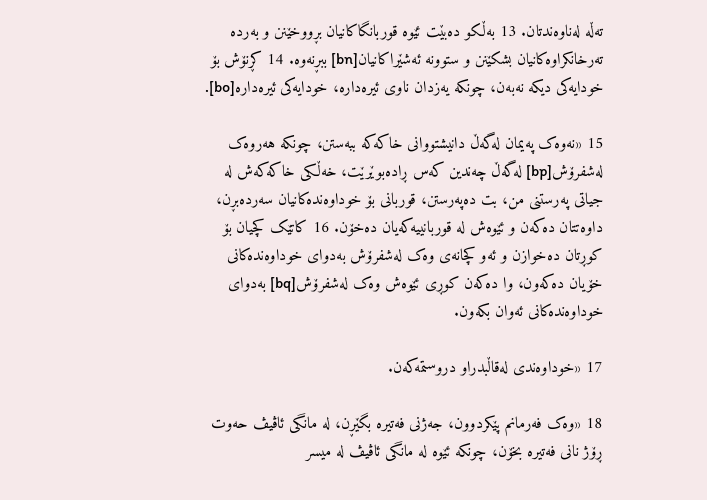تەڵە لەناوەندتان. 13 بەڵکو دەبێت ئێوە قوربانگاکانیان بڕووخێنن و بەردە تەرخانکراوەکانیان بشکێنن و ستوونە ئەشێراکانیان[bn] ببڕنەوە. 14 کڕنۆش بۆ خودایەکی دیکە نەبەن، چونکە یەزدان ناوی ئیرەدارە، خودایەکی ئیرەدارە[bo].

15 «نەوەک پەیمان لەگەڵ دانیشتووانی خاکەکە ببەستن، چونکە هەروەک لەشفرۆش[bp] لەگەڵ چەندین کەس ڕادەبوێرێت، خەڵکی خاکەکەش لە جیاتی پەرستنی من، بت دەپەرستن، قوربانی بۆ خوداوەندەکانیان سەردەبڕن، داوەتتان دەکەن و ئێوەش لە قوربانییەکەیان دەخۆن. 16 کاتێک کچیان بۆ کوڕتان دەخوازن و ئەو کچانەی وەک لەشفرۆش بەدوای خوداوەندەکانی خۆیان دەکەون، وا دەکەن کوڕی ئێوەش وەک لەشفرۆش[bq] بەدوای خوداوەندەکانی ئەوان بکەون.

17 «خوداوەندی لەقاڵبدراو دروستمەکەن.

18 «وەک فەرمانم پێکردوون، جەژنی فەتیرە بگێڕن، لە مانگی ئاڤیڤ حەوت ڕۆژ نانی فەتیرە بخۆن، چونکە ئێوە لە مانگی ئاڤیڤ لە میسر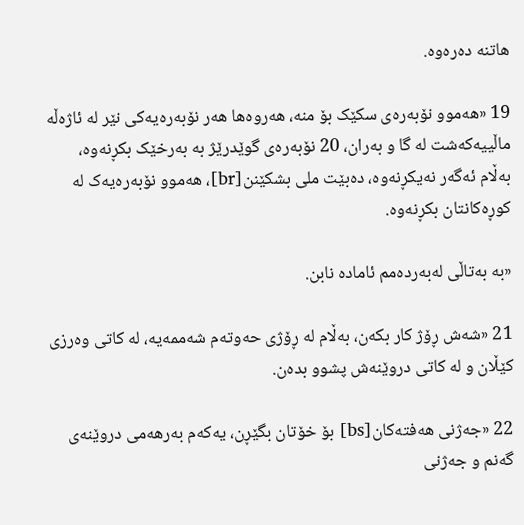هاتنە دەرەوە.

19 «هەموو نۆبەرەی سکێک بۆ منە، هەروەها هەر نۆبەرەیەکی نێر لە ئاژەڵە ماڵییەکەشت لە گا و بەران، 20 نۆبەرەی گوێدرێژ بە بەرخێک بکڕنەوە، بەڵام ئەگەر نەیکڕنەوە، دەبێت ملی بشکێنن[br]، هەموو نۆبەرەیەک لە کوڕەکانتان بکڕنەوە.

«بە بەتاڵی لەبەردەمم ئامادە نابن.

21 «شەش ڕۆژ کار بکەن، بەڵام لە ڕۆژی حەوتەم شەممەیە، لە کاتی وەرزی کێڵان و لە کاتی دروێنەش پشوو بدەن.

22 «جەژنی هەفتەکان[bs] بۆ خۆتان بگێڕن، یەکەم بەرهەمی دروێنەی گەنم و جەژنی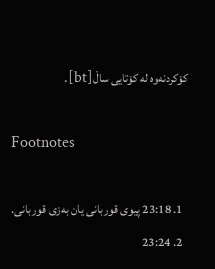کۆکردنەوە لە کۆتایی ساڵ[bt].

Footnotes

  1. 23:18 پیوی قوربانی یان بەزی قوربانی.
  2. 23:24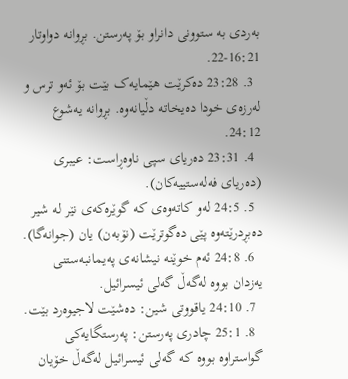بەردی بە ستوونی دانراو بۆ پەرستن. بڕوانە دواوتار 16:21-22.
  3. 23:28 دەکرێت هێمایەک بێت بۆ ئەو ترس و لەرزەی خودا دەیخاتە دڵیانەوە. بڕوانە یەشوع 24:12.
  4. 23:31 دەریای سپی ناوەڕاست: عیبری (دەریای فەلەستییەکان).
  5. 24:5 لەو کاتەوەی کە گوێرەکەی نێر لە شیر دەبڕدرێتەوە پێی دەگوترێت (نۆبەن) یان (جوانەگا).
  6. 24:8 ئەم خوێنە نیشانەی پەیمانبەستنی یەزدان بووە لەگەڵ گەلی ئیسرائیل.
  7. 24:10 یاقووتی شین: دەشێت لاجیوەرد بێت.
  8. 25:1 چادری پەرستن: پەرستگایەکی گواستراوە بووە کە گەلی ئیسرائیل لەگەڵ خۆیان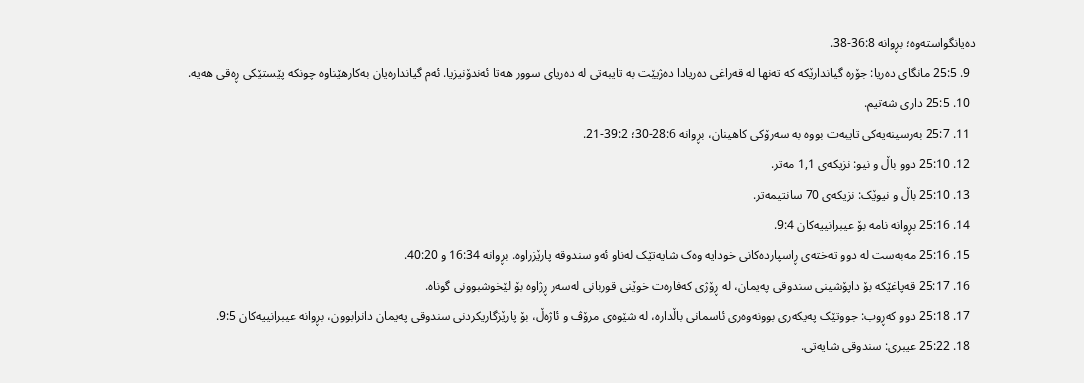دەیانگواستەوە؛ بڕوانە 36:8-38.
  9. 25:5 مانگای دەریا: جۆرە گیاندارێکە کە تەنها لە قەراغی دەریادا دەژیێت بە تایبەتی لە دەریای سوور هەتا ئەندۆنیزیا. ئەم گیاندارەیان بەکارهێناوە چونکە پێستێکی ڕەقی هەیە.
  10. 25:5 داری شەتیم.
  11. 25:7 بەرسینەیەکی تایبەت بووە بە سەرۆکی کاهینان، بڕوانە 28:6-30؛ 39:2-21.
  12. 25:10 دوو باڵ و نیو: نزیکەی 1,1 مەتر.
  13. 25:10 باڵ و نیوێک: نزیکەی 70 سانتیمەتر.
  14. 25:16 بڕوانە نامە بۆ عیبرانییەکان 9:4.
  15. 25:16 مەبەست لە دوو تەختەی ڕاسپاردەکانی خودایە وەک شایەتێک لەناو ئەو سندوقە پارێزراوە. بڕوانە 16:34 و 40:20.
  16. 25:17 قەپاغێکە بۆ داپۆشینی سندوقی پەیمان، لە ڕۆژی کەفارەت خوێنی قوربانی لەسەر ڕژاوە بۆ لێخوشبوونی گوناه.
  17. 25:18 دوو کەڕوب: جووتێک پەیکەری بوونەوەری ئاسمانی باڵدارە، لە شێوەی مرۆڤ و ئاژەڵ، بۆ پارێزگاریکردنی سندوقی پەیمان دانرابوون، بڕوانە عیبرانییەکان 9:5.
  18. 25:22 عیبری: سندوقی شایەتی.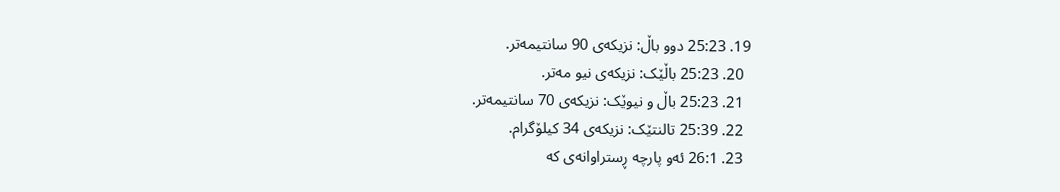19. 25:23 دوو باڵ: نزیکەی 90 سانتیمەتر.
  20. 25:23 باڵێک: نزیکەی نیو مەتر.
  21. 25:23 باڵ و نیوێک: نزیکەی 70 سانتیمەتر.
  22. 25:39 تالنتێک: نزیکەی 34 کیلۆگرام.
  23. 26:1 ئەو پارچە ڕستراوانەی کە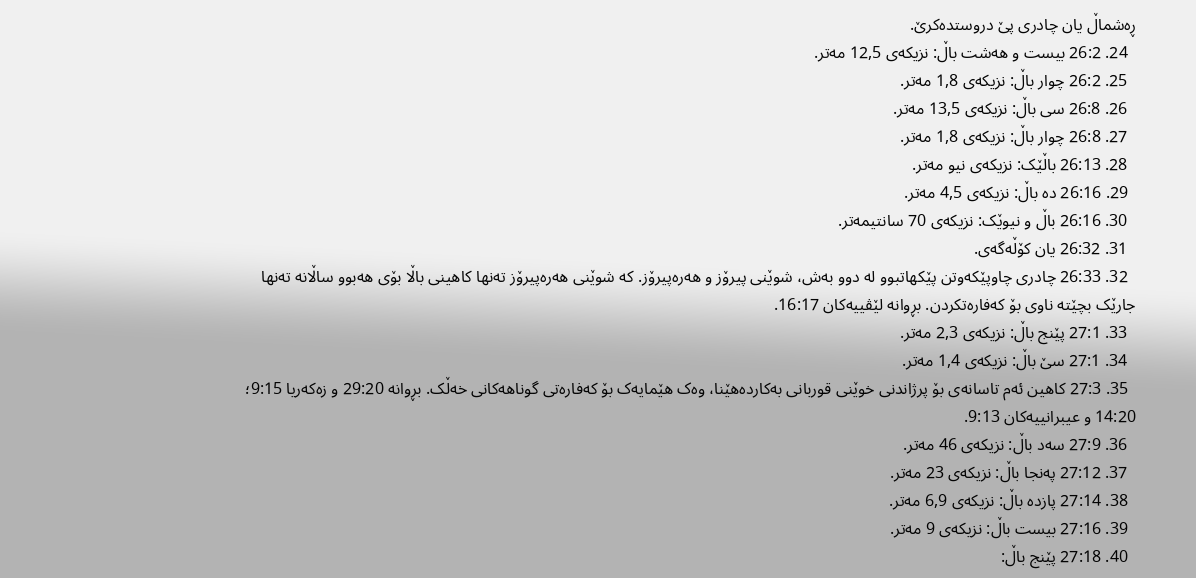ڕەشماڵ یان چادری پێ دروستدەکرێ.
  24. 26:2 بیست و هەشت باڵ: نزیکەی 12,5 مەتر.
  25. 26:2 چوار باڵ: نزیکەی 1,8 مەتر.
  26. 26:8 سی باڵ: نزیکەی 13,5 مەتر.
  27. 26:8 چوار باڵ: نزیکەی 1,8 مەتر.
  28. 26:13 باڵێک: نزیکەی نیو مەتر.
  29. 26:16 دە باڵ: نزیکەی 4,5 مەتر.
  30. 26:16 باڵ و نیوێک: نزیکەی 70 سانتیمەتر.
  31. 26:32 یان کۆڵەگەی.
  32. 26:33 چادری چاوپێکەوتن پێکهاتبوو لە دوو بەش، شوێنی پیرۆز و هەرەپیرۆز. کە شوێنی هەرەپیرۆز تەنها کاهینی باڵا بۆی هەبوو ساڵانە تەنها جارێک بچێتە ناوی بۆ کەفارەتکردن. بڕوانە لێڤییەکان 16:17.
  33. 27:1 پێنج باڵ: نزیکەی 2,3 مەتر.
  34. 27:1 سێ باڵ: نزیکەی 1,4 مەتر.
  35. 27:3 کاهین ئەم تاسانەی بۆ پرژاندنی خوێنی قوربانی بەکاردەهێنا، وەک هێمایەک بۆ کەفارەتی گوناهەکانی خەڵک. بڕوانە 29:20 و زەکەریا 9:15؛ 14:20 و عیبرانییەکان 9:13.
  36. 27:9 سەد باڵ: نزیکەی 46 مەتر.
  37. 27:12 پەنجا باڵ: نزیکەی 23 مەتر.
  38. 27:14 پازدە باڵ: نزیکەی 6,9 مەتر.
  39. 27:16 بیست باڵ: نزیکەی 9 مەتر.
  40. 27:18 پێنج باڵ: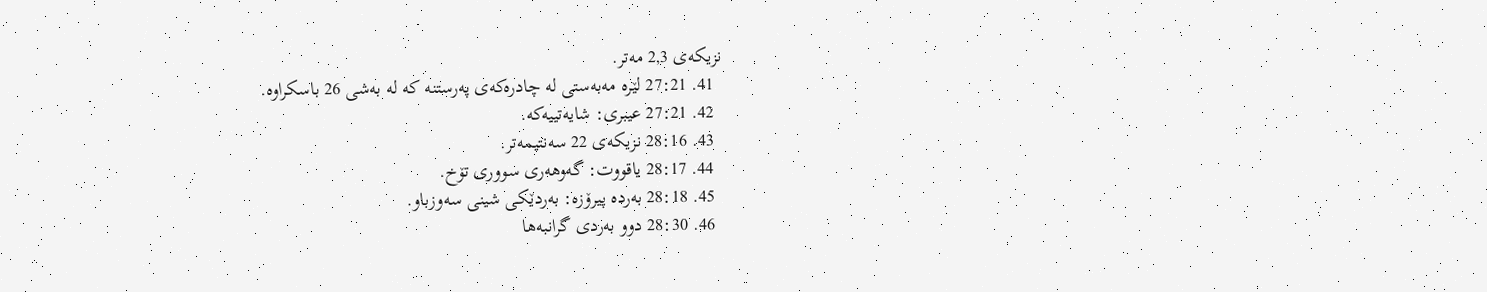نزیکەی 2,3 مەتر.
  41. 27:21 لێرە مەبەستی لە چادرەکەی پەرستنە کە لە بەشی 26 باسکراوە.
  42. 27:21 عیبری: شایەتییەکە.
  43. 28:16 نزیکەی 22 سەنتیمەتر.
  44. 28:17 یاقووت: گەوهەری سووری تۆخ.
  45. 28:18 بەردە پیرۆزە: بەردێکی شینی سەوزباو.
  46. 28:30 دوو بەردی گرانبەها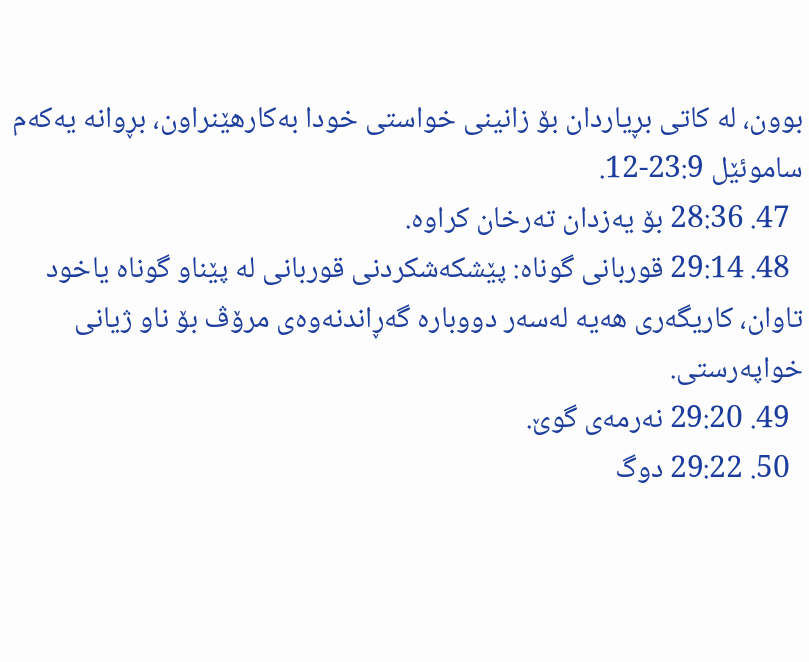بوون، لە کاتی بڕیاردان بۆ زانینی خواستی خودا بەکارهێنراون، بڕوانە یەکەم ساموئێل 23:9-12.
  47. 28:36 بۆ یەزدان تەرخان کراوە.
  48. 29:14 قوربانی گوناه: پێشکەشکردنی قوربانی لە پێناو گوناه یاخود تاوان، کاریگەری هەیە لەسەر دووبارە گەڕاندنەوەی مرۆڤ بۆ ناو ژیانی خواپەرستی.
  49. 29:20 نەرمەی گوێ.
  50. 29:22 دوگ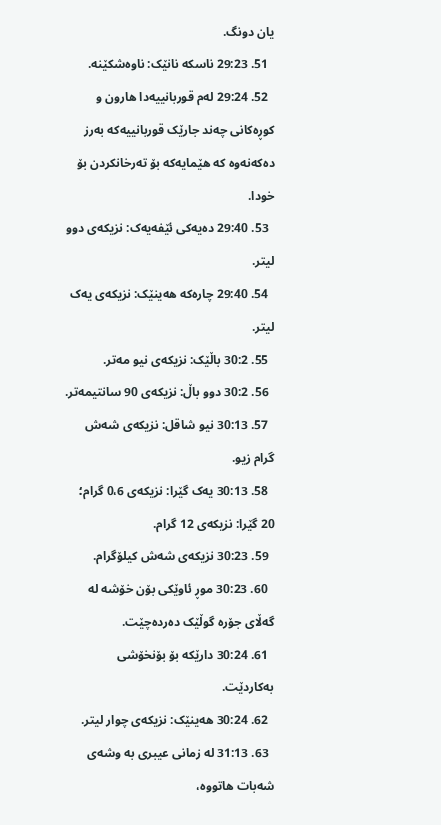یان دونگ.
  51. 29:23 ناسکە نانێک: ناوەشکێنە.
  52. 29:24 لەم قوربانییەدا هارون و کوڕەکانی چەند جارێک قوربانییەکە بەرز دەکەنەوە کە هێمایەکە بۆ تەرخانکردن بۆ خودا.
  53. 29:40 دەیەکی ئێفەیەک: نزیکەی دوو لیتر.
  54. 29:40 چارەکە هەینێک: نزیکەی یەک لیتر.
  55. 30:2 باڵێک: نزیکەی نیو مەتر.
  56. 30:2 دوو باڵ: نزیکەی 90 سانتیمەتر.
  57. 30:13 نیو شاقل: نزیکەی شەش گرام زیو.
  58. 30:13 یەک گێرا: نزیکەی 0،6 گرام؛ 20 گێرا: نزیکەی 12 گرام.
  59. 30:23 نزیکەی شەش کیلۆگرام.
  60. 30:23 موڕ ئاوێکی بۆن خۆشە لە گەڵای جۆرە گوڵێک دەردەچێت.
  61. 30:24 دارێکە بۆ بۆنخۆشی بەکاردێت.
  62. 30:24 هەینێک: نزیکەی چوار لیتر.
  63. 31:13 لە زمانی عیبری بە وشەی شەبات هاتووە،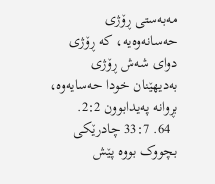مەبەستی ڕۆژی حەسانەوەیە، کە ڕۆژی دوای شەش ڕۆژی بەدیهێنان خودا حەسایەوە، بڕوانە پەیدابوون 2:2.
  64. 33:7 چادرێکی بچووک بووە پێش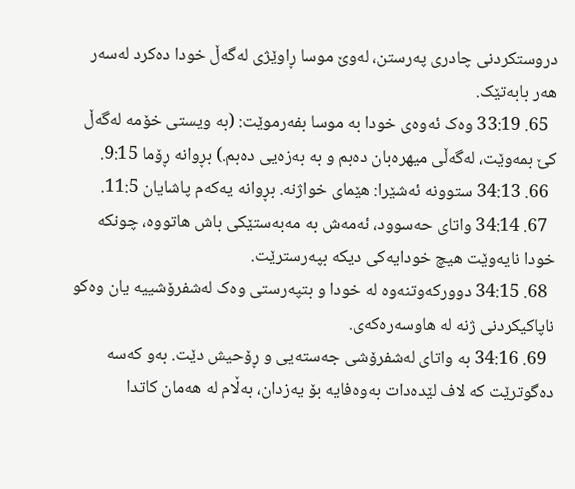دروستکردنی چادری پەرستن، لەوێ موسا ڕاوێژی لەگەڵ خودا دەکرد لەسەر هەر بابەتێک.
  65. 33:19 وەک ئەوەی خودا بە موسا بفەرموێت: (بە ویستی خۆمە لەگەڵ کێ بمەوێت، لەگەڵی میهرەبان دەبم و بە بەزەیی دەبم.) بڕوانە ڕۆما 9:15.
  66. 34:13 ستوونە ئەشێرا: هێمای خواژنە. بڕوانە یەکەم پاشایان 11:5.
  67. 34:14 واتای حەسوود، ئەمەش بە مەبەستێکی باش هاتووە، چونکە خودا نایەوێت هیچ خودایەکی دیکە بپەرسترێت.
  68. 34:15 دوورکەوتنەوە لە خودا و بتپەرستی وەک لەشفرۆشییە یان وەکو ناپاکیکردنی ژنە لە هاوسەرەکەی.
  69. 34:16 بە واتای لەشفرۆشی جەستەیی و ڕۆحیش دێت. بەو کەسە دەگوترێت کە لاف لێدەدات بەوەفایە بۆ یەزدان، بەڵام لە هەمان کاتدا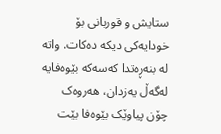ستایش و قوربانی بۆ خودایەکی دیکە دەکات. واتە لە بنەڕەتدا کەسەکە بێوەفایە لەگەڵ یەزدان، هەروەک چۆن پیاوێک بێوەفا بێت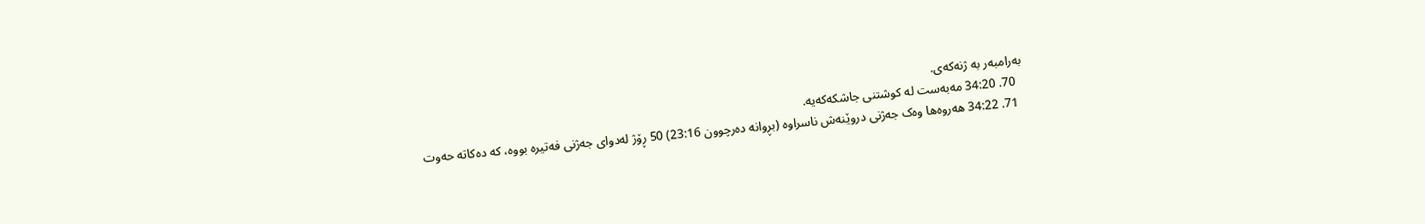بەرامبەر بە ژنەکەی.
  70. 34:20 مەبەست لە کوشتنی جاشکەکەیە.
  71. 34:22 هەروەها وەک جەژنی دروێنەش ناسراوە (بڕوانە دەرچوون 23:16) 50 ڕۆژ لەدوای جەژنی فەتیرە بووە، کە دەکاتە حەوت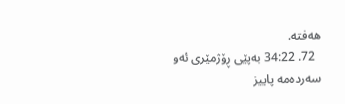هەفتە.
  72. 34:22 بەپێی ڕۆژمێری ئەو سەردەمە پاییز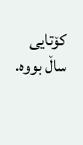کۆتایی ساڵ بووە.